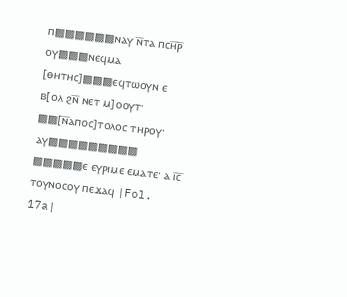ⲡ▩▩▩▩▩▩ⲛⲁⲩ ⲛ̅ⲧⲁ ⲡⲥⲏ̅ⲣ̅ ⲟⲩ▩▩▩ⲛⲉϥⲙⲁ
[ⲑⲏⲧⲏⲥ]▩▩▩ⲉϥⲧⲱⲟⲩⲛ ⲉ ⲃ[ⲟⲗ ϩⲛ̅ ⲛⲉⲧ ⲙ]ⲟⲟⲩⲧ·
▩▩[ⲛ̅ⲁⲡⲟⲥ]ⲧⲟⲗⲟⲥ ⲧⲏⲣⲟⲩ· ⲁⲩ▩▩▩▩▩▩▩▩▩
▩▩▩▩▩ⲉ ⲉⲩⲣⲓⲙⲉ ⲉⲙⲁⲧⲉ· ⲁ ⲓ̅ⲥ̅ ⲧⲟⲩⲛⲟⲥⲟⲩ ⲡⲉϫⲁϥ |Fol. 17a|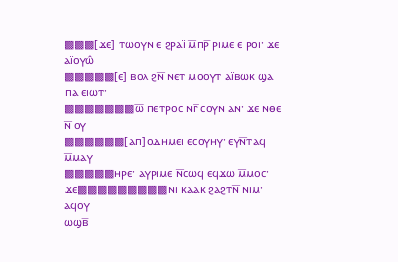▩▩▩[ϫⲉ] ⲧⲱⲟⲩⲛ ⲉ ϩⲣⲁⲓ̈ ⲙ̅ⲡⲣ̅ ⲣⲓⲙⲉ ⲉ ⲣⲟⲓ· ϫⲉ ⲁⲓ̈ⲟⲩⲱ̂
▩▩▩▩▩[ⲉ] ⲃⲟⲗ ϩⲛ̅ ⲛⲉⲧ ⲙⲟⲟⲩⲧ ⲁⲓ̈ⲃⲱⲕ ϣⲁ ⲡⲁ ⲉⲓⲱⲧ·
▩▩▩▩▩▩▩ⲱ̅ ⲡⲉⲧⲣⲟⲥ ⲛⲅ̅ ⲥⲟⲩⲛ ⲁⲛ· ϫⲉ ⲛⲑⲉ ⲛ̅ ⲟⲩ
▩▩▩▩▩▩[ⲁⲡ]ⲟⲇⲏⲙⲉⲓ ⲉⲥⲟⲩⲏⲩ· ⲉⲩⲛ̅ⲧⲁϥ ⲙ̅ⲙⲁⲩ
▩▩▩▩▩ⲏⲣⲉ· ⲁⲩⲣⲓⲙⲉ ⲛ̅ⲥⲱϥ ⲉϥϫⲱ ⲙ̅ⲙⲟⲥ·
ϫⲉ▩▩▩▩▩▩▩▩▩ⲛⲓ ⲕⲁⲁⲕ ϩⲁϩⲧⲛ̅ ⲛⲓⲙ· ⲁϥⲟⲩ
ⲱϣⲃ̅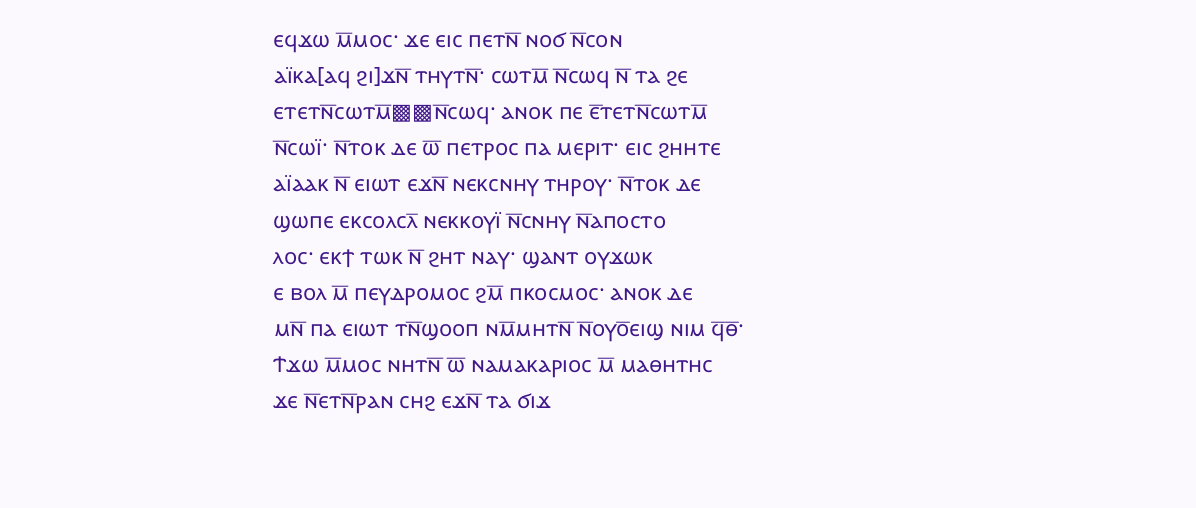ⲉϥϫⲱ ⲙ̅ⲙⲟⲥ· ϫⲉ ⲉⲓⲥ ⲡⲉⲧⲛ̅ ⲛⲟϭ ⲛ̅ⲥⲟⲛ
ⲁⲓ̈ⲕⲁ[ⲁϥ ϩⲓ]ϫⲛ̅ ⲧⲏⲩⲧⲛ̅· ⲥⲱⲧⲙ̅ ⲛ̅ⲥⲱϥ ⲛ̅ ⲧⲁ ϩⲉ
ⲉⲧⲉⲧⲛ̅ⲥⲱⲧⲙ̅▩▩ⲛ̅ⲥⲱϥ· ⲁⲛⲟⲕ ⲡⲉ ⲉ̅ⲧⲉⲧⲛ̅ⲥⲱⲧⲙ̅
ⲛ̅ⲥⲱⲓ̈· ⲛ̅ⲧⲟⲕ ⲇⲉ ⲱ̅ ⲡⲉⲧⲣⲟⲥ ⲡⲁ ⲙⲉⲣⲓⲧ· ⲉⲓⲥ ϩⲏⲏⲧⲉ
ⲁⲓ̈ⲁⲁⲕ ⲛ̅ ⲉⲓⲱⲧ ⲉϫⲛ̅ ⲛⲉⲕⲥⲛⲏⲩ ⲧⲏⲣⲟⲩ· ⲛ̅ⲧⲟⲕ ⲇⲉ
ϣⲱⲡⲉ ⲉⲕⲥⲟⲗⲥⲗ̅ ⲛⲉⲕⲕⲟⲩⲓ̈ ⲛ̅ⲥⲛⲏⲩ ⲛ̅ⲁⲡⲟⲥⲧⲟ
ⲗⲟⲥ· ⲉⲕϯ ⲧⲱⲕ ⲛ̅ ϩⲏⲧ ⲛⲁⲩ· ϣⲁⲛⲧ ⲟⲩϫⲱⲕ
ⲉ ⲃⲟⲗ ⲙ̅ ⲡⲉⲩⲇⲣⲟⲙⲟⲥ ϩⲙ̅ ⲡⲕⲟⲥⲙⲟⲥ· ⲁⲛⲟⲕ ⲇⲉ
ⲙⲛ̅ ⲡⲁ ⲉⲓⲱⲧ ⲧⲛ̅ϣⲟⲟⲡ ⲛⲙ̅ⲙⲏⲧⲛ̅ ⲛ̅ⲟⲩⲟ̅ⲉⲓϣ ⲛⲓⲙ ϥ̅ⲑ̅·
Ϯϫⲱ ⲙ̅ⲙⲟⲥ ⲛⲏⲧⲛ̅ ⲱ̅ ⲛⲁⲙⲁⲕⲁⲣⲓⲟⲥ ⲙ̅ ⲙⲁⲑⲏⲧⲏⲥ
ϫⲉ ⲛ̅ⲉⲧⲛ̅ⲣⲁⲛ ⲥⲏϩ ⲉϫⲛ̅ ⲧⲁ ϭⲓϫ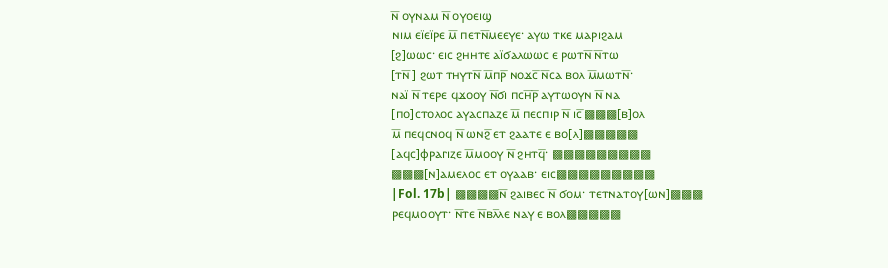ⲛ̅ ⲟⲩⲛⲁⲙ ⲛ̅ ⲟⲩⲟⲉⲓϣ
ⲛⲓⲙ ⲉⲓ̈ⲉⲓ̈ⲣⲉ ⲙ̅ ⲡⲉⲧⲛ̅ⲙⲉⲉⲩⲉ· ⲁⲩⲱ ⲧⲕⲉ ⲙⲁⲣⲓϩⲁⲙ
[ϩ]ⲱⲱⲥ· ⲉⲓⲥ ϩⲏⲏⲧⲉ ⲁⲓ̈ϭⲁⲗⲱⲱⲥ ⲉ ⲣⲱⲧⲛ̅ ⲛ̅ⲧⲱ
[ⲧⲛ̅] ϩⲱⲧ ⲧⲏⲩⲧⲛ̅ ⲙ̅ⲡⲣ̅ ⲛⲟϫⲥ̅ ⲛ̅ⲥⲁ ⲃⲟⲗ ⲙ̅ⲙⲱⲧⲛ̅·
ⲛⲁⲓ̈ ⲛ̅ ⲧⲉⲣⲉ ϥϫⲟⲟⲩ ⲛ̅ϭⲓ ⲡⲥⲏ̅ⲣ̅ ⲁⲩⲧⲱⲟⲩⲛ ⲛ̅ ⲛⲁ
[ⲡⲟ]ⲥⲧⲟⲗⲟⲥ ⲁⲩⲁⲥⲡⲁⲍⲉ ⲙ̅ ⲡⲉⲥⲡⲓⲣ ⲛ̅ ⲓⲥ̅▩▩▩[ⲃ]ⲟⲗ
ⲙ̅ ⲡⲉϥⲥⲛⲟϥ ⲛ̅ ⲱⲛϩ̅ ⲉⲧ ϩⲁⲁⲧⲉ ⲉ ⲃⲟ[ⲗ]▩▩▩▩▩
[ⲁϥⲥ]ⲫⲣⲁⲅⲓⲍⲉ ⲙ̅ⲙⲟⲟⲩ ⲛ̅ ϩⲏⲧϥ̅· ▩▩▩▩▩▩▩▩▩
▩▩▩[ⲛ]ⲁⲙⲉⲗⲟⲥ ⲉⲧ ⲟⲩⲁⲁⲃ· ⲉⲓⲥ▩▩▩▩▩▩▩▩▩
|Fol. 17b| ▩▩▩▩ⲛ̅ ϩⲁⲓⲃⲉⲥ ⲛ̅ ϭⲟⲙ· ⲧⲉⲧⲛⲁⲧⲟⲩ[ⲱⲛ]▩▩▩
ⲣⲉϥⲙⲟⲟⲩⲧ· ⲛ̅ⲧⲉ ⲛ̅ⲃⲗ̅ⲗⲉ ⲛⲁⲩ ⲉ ⲃⲟⲗ▩▩▩▩▩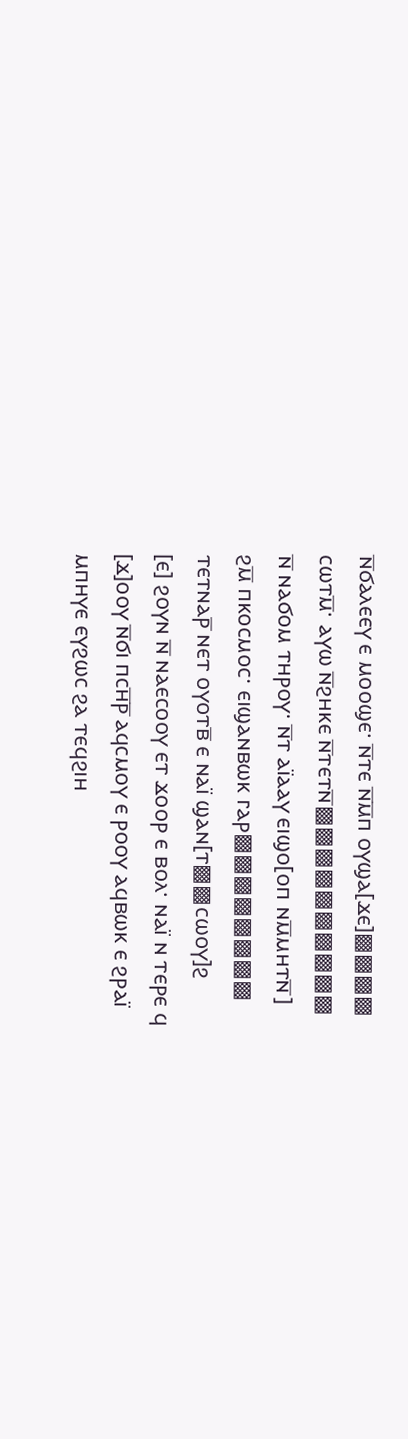ⲛ̅ϭⲁⲗⲉⲉⲩ ⲉ ⲙⲟⲟϣⲉ· ⲛ̅ⲧⲉ ⲛ̅ⲙ̅ⲡ ⲟⲩϣⲁ[ϫⲉ]▩▩▩▩
ⲥⲱⲧⲙ̅· ⲁⲩⲱ ⲛ̅ϩⲏⲕⲉ ⲛ̅ⲧⲉⲧⲛ̅▩▩▩▩▩▩▩▩▩▩
ⲛ̅ ⲛⲁϭⲟⲙ ⲧⲏⲣⲟⲩ· ⲛ̅ⲧ ⲁⲓ̈ⲁⲁⲩ ⲉⲓϣⲟ[ⲟⲡ ⲛⲙ̅ⲙⲏⲧⲛ̅]
ϩⲙ̅ ⲡⲕⲟⲥⲙⲟⲥ· ⲉⲓϣⲁⲛⲃⲱⲕ ⲅⲁⲣ▩▩▩▩▩▩▩▩
ⲧⲉⲧⲛⲁⲣ̅ ⲛⲉⲧ ⲟⲩⲟⲧⲃ̅ ⲉ ⲛⲁⲓ̈ ϣⲁⲛ[ⲧ▩▩ⲥⲱⲟⲩ]ϩ
[ⲉ] ϩⲟⲩⲛ ⲛ̅ ⲛⲁⲉⲥⲟⲟⲩ ⲉⲧ ϫⲟⲟⲣ ⲉ ⲃⲟⲗ· ⲛⲁⲓ̈ ⲛ ⲧⲉⲣⲉ ϥ
[ϫ]ⲟⲟⲩ ⲛ̅ϭⲓ ⲡⲥⲏ̅ⲣ̅ ⲁϥⲥⲙⲟⲩ ⲉ ⲣⲟⲟⲩ ⲁϥⲃⲱⲕ ⲉ ϩⲣⲁⲓ̈
ⲙⲡⲏⲩⲉ ⲉⲩϩⲱⲥ ϩⲁ ⲧⲉϥϩⲓⲏ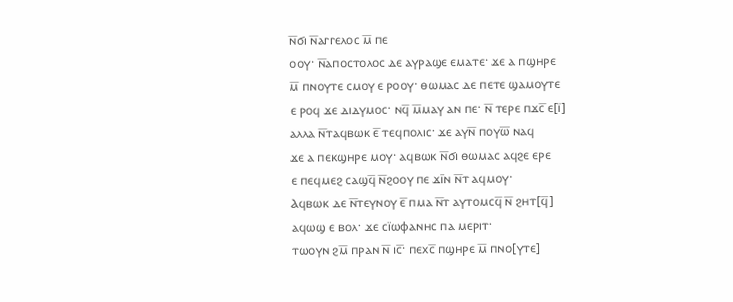ⲛ̅ϭⲓ ⲛ̅ⲁⲅⲅⲉⲗⲟⲥ ⲙ̅ ⲡⲉ
ⲟⲟⲩ· ⲛ̅ⲁⲡⲟⲥⲧⲟⲗⲟⲥ ⲇⲉ ⲁⲩⲣⲁϣⲉ ⲉⲙⲁⲧⲉ· ϫⲉ ⲁ ⲡϣⲏⲣⲉ
ⲙ̅ ⲡⲛⲟⲩⲧⲉ ⲥⲙⲟⲩ ⲉ ⲣⲟⲟⲩ· ⲑⲱⲙⲁⲥ ⲇⲉ ⲡⲉⲧⲉ ϣⲁⲙⲟⲩⲧⲉ
ⲉ ⲣⲟϥ ϫⲉ ⲇⲓⲇⲩⲙⲟⲥ· ⲛϥ̅ ⲙ̅ⲙⲁⲩ ⲁⲛ ⲡⲉ· ⲛ̅ ⲧⲉⲣⲉ ⲡϫⲥ̅ ⲉ[ⲓ̈]
ⲁⲗⲗⲁ ⲛ̅ⲧⲁϥⲃⲱⲕ ⲉ̅ ⲧⲉϥⲡⲟⲗⲓⲥ· ϫⲉ ⲁⲩⲛ̅ ⲡⲟⲩⲱ̅ ⲛⲁϥ
ϫⲉ ⲁ ⲡⲉⲕϣⲏⲣⲉ ⲙⲟⲩ· ⲁϥⲃⲱⲕ ⲛ̅ϭⲓ ⲑⲱⲙⲁⲥ ⲁϥϩⲉ ⲉⲣⲉ
ⲉ ⲡⲉϥⲙⲉϩ ⲥⲁϣϥ̅ ⲛ̅ϩⲟⲟⲩ ⲡⲉ ϫⲓ̅ⲛ ⲛ̅ⲧ ⲁϥⲙⲟⲩ·
Ⲁϥⲃⲱⲕ ⲇⲉ ⲛ̅ⲧⲉⲩⲛⲟⲩ ⲉ̅ ⲡⲙⲁ ⲛ̅ⲧ ⲁⲩⲧⲟⲙⲥϥ̅ ⲛ̅ ϩⲏⲧ[ϥ̅]
ⲁϥⲱϣ ⲉ ⲃⲟⲗ· ϫⲉ ⲥⲓ̈ⲱⲫⲁⲛⲏⲥ ⲡⲁ ⲙⲉⲣⲓⲧ·
ⲧⲱⲟⲩⲛ ϩⲙ̅ ⲡⲣⲁⲛ ⲛ̅ ⲓⲥ̅· ⲡⲉⲭⲥ̅ ⲡϣⲏⲣⲉ ⲙ̅ ⲡⲛⲟ[ⲩⲧⲉ]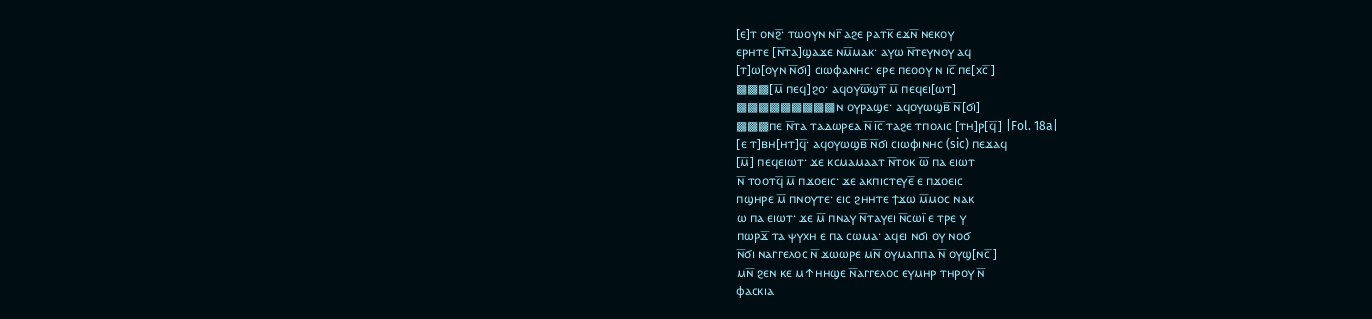[ⲉ]ⲧ ⲟⲛϩ̅· ⲧⲱⲟⲩⲛ ⲛⲅ̅ ⲁϩⲉ ⲣⲁⲧⲕ̅ ⲉϫⲛ̅ ⲛⲉⲕⲟⲩ
ⲉⲣⲏⲧⲉ [ⲛ̅ⲧⲁ]ϣⲁϫⲉ ⲛⲙ̅ⲙⲁⲕ· ⲁⲩⲱ ⲛ̅ⲧⲉⲩⲛⲟⲩ ⲁϥ
[ⲧ]ⲱ[ⲟⲩⲛ ⲛ̅ϭⲓ] ⲥⲓⲱⲫⲁⲛⲏⲥ· ⲉⲣⲉ ⲡⲉⲟⲟⲩ ⲛ ⲓⲥ̅ ⲡⲉ[ⲭⲥ̅]
▩▩▩[ⲙ̅ ⲡⲉϥ]ϩⲟ· ⲁϥⲟⲩⲱ̅ϣⲧ̅ ⲙ̅ ⲡⲉϥⲉⲓ[ⲱⲧ]
▩▩▩▩▩▩▩▩▩ⲛ ⲟⲩⲣⲁϣⲉ· ⲁϥⲟⲩⲱϣⲃ̅ ⲛ̅[ϭⲓ]
▩▩▩ⲡⲉ ⲛ̅ⲧⲁ ⲧⲁⲇⲱⲣⲉⲁ ⲛ̅ ⲓ̅ⲥ̅ ⲧⲁϩⲉ ⲧⲡⲟⲗⲓⲥ [ⲧⲏ]ⲣ[ϥ̅] |Fol. 18a|
[ⲉ ⲧ]ⲃⲏ[ⲏⲧ]ϥ̅· ⲁϥⲟⲩⲱϣⲃ̅ ⲛ̅ϭⲓ ⲥⲓⲱⲫⲓⲛⲏⲥ (sic) ⲡⲉϫⲁϥ
[ⲙ̅] ⲡⲉϥⲉⲓⲱⲧ· ϫⲉ ⲕⲥⲙⲁⲙⲁⲁⲧ ⲛ̅ⲧⲟⲕ ⲱ̅ ⲡⲁ ⲉⲓⲱⲧ
ⲛ̅ ⲧⲟⲟⲧϥ̅ ⲙ̅ ⲡϫⲟⲉⲓⲥ· ϫⲉ ⲁⲕⲡⲓⲥⲧⲉⲩⲉ̅ ⲉ ⲡϫⲟⲉⲓⲥ
ⲡϣⲏⲣⲉ ⲙ̅ ⲡⲛⲟⲩⲧⲉ· ⲉⲓⲥ ϩⲏⲏⲧⲉ ϯϫⲱ ⲙ̅ⲙⲟⲥ ⲛⲁⲕ
ⲱ ⲡⲁ ⲉⲓⲱⲧ· ϫⲉ ⲙ̅ ⲡⲛⲁⲩ ⲛ̅ⲧⲁⲩⲉⲓ ⲛ̅ⲥⲱⲓ̅ ⲉ ⲧⲣⲉ ⲩ
ⲡⲱⲣϫ̅ ⲧⲁ ⲯⲩⲭⲏ ⲉ ⲡⲁ ⲥⲱⲙⲁ· ⲁϥⲉⲓ ⲛϭⲓ ⲟⲩ ⲛⲟϭ
ⲛ̅ϭⲓ ⲛⲁⲅⲅⲉⲗⲟⲥ ⲛ̅ ϫⲱⲱⲣⲉ ⲙⲛ̅ ⲟⲩⲙⲁⲡⲡⲁ ⲛ̅ ⲟⲩϣ[ⲛⲥ̅]
ⲙⲛ̅ ϩⲉⲛ ⲕⲉ ⲙ↑ⲏⲏϣⲉ ⲛ̅ⲁⲅⲅⲉⲗⲟⲥ ⲉⲩⲙⲏⲣ ⲧⲏⲣⲟⲩ ⲛ̅
ⲫⲁⲥⲕⲓⲁ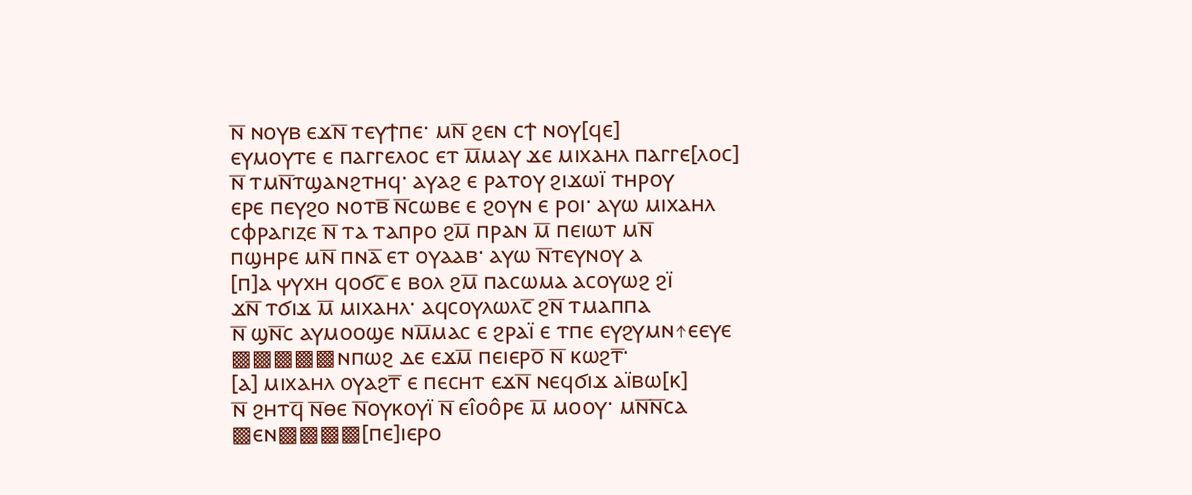ⲛ̅ ⲛⲟⲩⲃ ⲉϫⲛ̅ ⲧⲉⲩϯⲡⲉ· ⲙⲛ̅ ϩⲉⲛ ⲥϯ ⲛⲟⲩ[ϥⲉ]
ⲉⲩⲙⲟⲩⲧⲉ ⲉ ⲡⲁⲅⲅⲉⲗⲟⲥ ⲉⲧ ⲙ̅ⲙⲁⲩ ϫⲉ ⲙⲓⲭⲁⲏⲗ ⲡⲁⲅⲅⲉ[ⲗⲟⲥ]
ⲛ̅ ⲧⲙⲛ̅ⲧϣⲁⲛϩⲧⲏϥ· ⲁⲩⲁϩ ⲉ ⲣⲁⲧⲟⲩ ϩⲓϫⲱⲓ̈ ⲧⲏⲣⲟⲩ
ⲉⲣⲉ ⲡⲉⲩϩⲟ ⲛⲟⲧⲃ̅ ⲛ̅ⲥⲱⲃⲉ ⲉ ϩⲟⲩⲛ ⲉ ⲣⲟⲓ· ⲁⲩⲱ ⲙⲓⲭⲁⲏⲗ
ⲥⲫⲣⲁⲅⲓⲍⲉ ⲛ̅ ⲧⲁ ⲧⲁⲡⲣⲟ ϩⲙ̅ ⲡⲣⲁⲛ ⲙ̅ ⲡⲉⲓⲱⲧ ⲙⲛ̅
ⲡϣⲏⲣⲉ ⲙⲛ̅ ⲡⲛⲁ̅ ⲉⲧ ⲟⲩⲁⲁⲃ· ⲁⲩⲱ ⲛ̅ⲧⲉⲩⲛⲟⲩ ⲁ
[ⲡ]ⲁ ⲯⲩⲭⲏ ϥⲟϭⲥ̅ ⲉ ⲃⲟⲗ ϩⲙ̅ ⲡⲁⲥⲱⲙⲁ ⲁⲥⲟⲩⲱϩ ϩⲓ̈
ϫⲛ̅ ⲧϭⲓϫ ⲙ̅ ⲙⲓⲭⲁⲏⲗ· ⲁϥⲥⲟⲩⲗⲱⲗⲥ̅ ϩⲛ̅ ⲧⲙⲁⲡⲡⲁ
ⲛ̅ ϣⲛ̅ⲥ ⲁⲩⲙⲟⲟϣⲉ ⲛⲙ̅ⲙⲁⲥ ⲉ ϩⲣⲁⲓ̈ ⲉ ⲧⲡⲉ ⲉⲩϩⲩⲙⲛ↑ⲉⲉⲩⲉ
▩▩▩▩▩ⲛⲡⲱϩ ⲇⲉ ⲉϫⲙ̅ ⲡⲉⲓⲉⲣⲟ̅ ⲛ̅ ⲕⲱϩⲧ̅·
[ⲁ] ⲙⲓⲭⲁⲏⲗ ⲟⲩⲁϩⲧ̅ ⲉ ⲡⲉⲥⲏⲧ ⲉϫⲛ̅ ⲛⲉϥϭⲓϫ ⲁⲓ̈ⲃⲱ[ⲕ]
ⲛ̅ ϩⲏⲧϥ̅ ⲛ̅ⲑⲉ ⲛ̅ⲟⲩⲕⲟⲩⲓ̈ ⲛ̅ ⲉⲓ̂ⲟⲟ̂ⲣⲉ ⲙ̅ ⲙⲟⲟⲩ· ⲙⲛ̅ⲛ̅ⲥⲁ
▩ⲉⲛ▩▩▩▩[ⲡⲉ]ⲓⲉⲣⲟ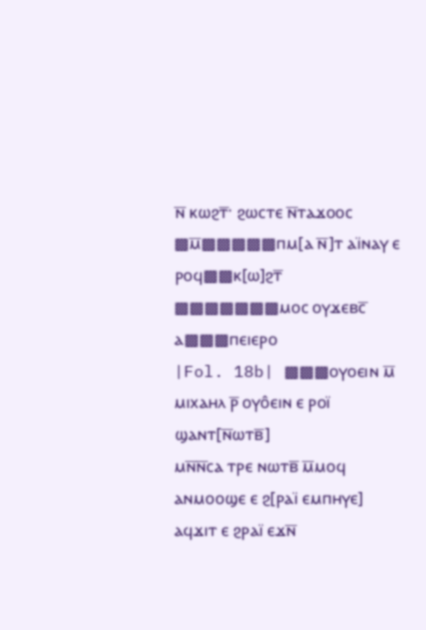ⲛ̅ ⲕⲱϩⲧ̅· ϩⲱⲥⲧⲉ ⲛ̅ⲧⲁϫⲟⲟⲥ
▩ⲙ̅▩▩▩▩▩ⲡⲙ[ⲁ ⲛ̅]ⲧ ⲁⲓ̈ⲛⲁⲩ ⲉ ⲣⲟϥ▩▩ⲕ[ⲱ]ϩⲧ̅
▩▩▩▩▩▩▩ⲙⲟⲥ ⲟⲩϫⲉⲃⲥ̅ ⲁ▩▩▩ⲡⲉⲓⲉⲣⲟ
|Fol. 18b| ▩▩▩ⲟⲩⲟⲉⲓⲛ ⲙ̅ ⲙⲓⲭⲁⲏⲗ ⲣ̅ ⲟⲩⲟ̂ⲉⲓⲛ ⲉ ⲣⲟⲓ̈ ϣⲁⲛⲧ[ⲛ̅ⲱⲧⲃ̅]
ⲙⲛ̅ⲛ̅ⲥⲁ ⲧⲣⲉ ⲛⲱⲧⲃ̅ ⲙ̅ⲙⲟϥ ⲁⲛⲙⲟⲟϣⲉ ⲉ ϩ[ⲣⲁⲓ̈ ⲉⲙⲡⲏⲩⲉ]
ⲁϥϫⲓⲧ ⲉ ϩⲣⲁⲓ̈ ⲉϫⲛ̅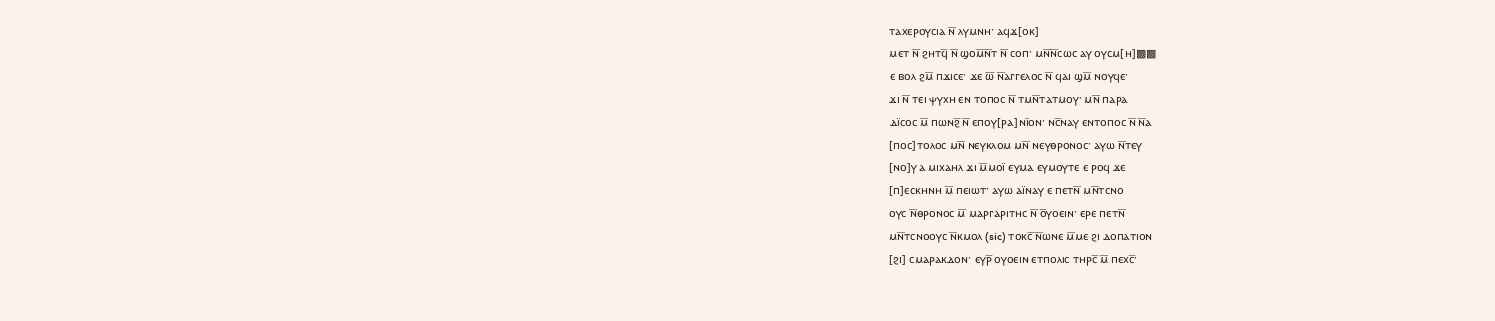ⲧⲁⲭⲉⲣⲟⲩⲥⲓⲁ ⲛ̅ ⲗⲩⲙⲛⲏ· ⲁϥϫ[ⲟⲕ]
ⲙⲉⲧ ⲛ̅ ϩⲏⲧϥ̅ ⲛ̅ ϣⲟⲙ̅ⲛ̅ⲧ ⲛ̅ ⲥⲟⲡ· ⲙⲛ̅ⲛ̅ⲥⲱⲥ ⲁⲩ ⲟⲩⲥⲙ[ⲏ]▩▩
ⲉ ⲃⲟⲗ ϩⲙ̅ ⲡϫⲓⲥⲉ· ϫⲉ ⲱ̅ ⲛ̅ⲁⲅⲅⲉⲗⲟⲥ ⲛ̅ ϥⲁⲓ ϣⲙ̅ ⲛⲟⲩϥⲉ·
ϫⲓ ⲛ̅ ⲧⲉⲓ ⲯⲩⲭⲏ ⲉⲛ ⲧⲟⲡⲟⲥ ⲛ̅ ⲧⲙⲛ̅ⲧⲁⲧⲙⲟⲩ· ⲙⲛ̅ ⲡⲁⲣⲁ
ⲇⲓ̈ⲥⲟⲥ ⲙ̅ ⲡⲱⲛϩ̅ ⲛ̅ ⲉⲡⲟⲩ[ⲣⲁ]ⲛⲓ̅ⲟⲛ· ⲛⲥ̅ⲛⲁⲩ ⲉⲛⲧⲟⲡⲟⲥ ⲛ̅ ⲛ̅ⲁ
[ⲡⲟⲥ]ⲧⲟⲗⲟⲥ ⲙⲛ̅ ⲛⲉⲩⲕⲗⲟⲙ ⲙⲛ̅ ⲛⲉⲩⲑⲣⲟⲛⲟⲥ· ⲁⲩⲱ ⲛ̅ⲧⲉⲩ
[ⲛⲟ]ⲩ ⲁ ⲙⲓⲭⲁⲏⲗ ϫⲓ ⲙ̅ⲙⲟⲓ̈ ⲉⲩⲙⲁ ⲉⲩⲙⲟⲩⲧⲉ ⲉ ⲣⲟϥ ϫⲉ
[ⲡ]ⲉⲥⲕⲏⲛⲏ ⲙ̅ ⲡⲉⲓⲱⲧ· ⲁⲩⲱ ⲁⲓ̈ⲛⲁⲩ ⲉ ⲡⲉⲧⲛ̅ ⲙⲛ̅ⲧⲥⲛⲟ
ⲟⲩⲥ ⲛ̅ⲑⲣⲟⲛⲟⲥ ⲙ̅ ⲙⲁⲣⲅⲁⲣⲓⲧⲏⲥ ⲛ̅ ⲟ̅ⲩⲟⲉⲓⲛ· ⲉⲣⲉ ⲡⲉⲧⲛ̅
ⲙⲛ̅ⲧⲥⲛⲟⲟⲩⲥ ⲛ̅ⲕⲙⲟⲗ (sic) ⲧⲟⲕⲥ̅ ⲛ̅ⲱⲛⲉ ⲙ̅ⲙⲉ ϩⲓ ⲇⲟⲡⲁⲧⲓⲟⲛ
[ϩⲓ] ⲥⲙⲁⲣⲁⲕⲇⲟⲛ· ⲉⲩⲣ̅ ⲟⲩⲟⲉⲓⲛ ⲉⲧⲡⲟⲗⲓⲥ ⲧⲏⲣⲥ̅ ⲙ̅ ⲡⲉⲭⲥ̅·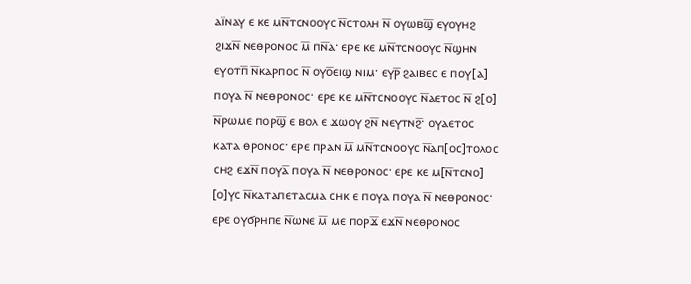ⲁⲓ̈ⲛⲁⲩ ⲉ ⲕⲉ ⲙⲛ̅ⲧⲥⲛⲟⲟⲩⲥ ⲛ̅ⲥⲧⲟⲗⲏ ⲛ̅ ⲟⲩⲱⲃϣ̅ ⲉⲩⲟⲩⲏϩ
ϩⲓϫⲛ̅ ⲛⲉⲑⲣⲟⲛⲟⲥ ⲙ̅ ⲡⲛ̅ⲁ· ⲉⲣⲉ ⲕⲉ ⲙⲛ̅ⲧⲥⲛⲟⲟⲩⲥ ⲛ̅ϣⲏⲛ
ⲉⲩⲟⲧⲡ̅ ⲛ̅ⲕⲁⲣⲡⲟⲥ ⲛ̅ ⲟⲩⲟ̅ⲉⲓϣ ⲛⲓⲙ· ⲉⲩⲣ̅ ϩⲁⲓⲃⲉⲥ ⲉ ⲡⲟⲩ[ⲁ]
ⲡⲟⲩⲁ ⲛ̅ ⲛⲉⲑⲣⲟⲛⲟⲥ· ⲉⲣⲉ ⲕⲉ ⲙⲛ̅ⲧⲥⲛⲟⲟⲩⲥ ⲛ̅ⲁⲉⲧⲟⲥ ⲛ̅ ϩ[ⲟ]
ⲛ̅ⲣⲱⲙⲉ ⲡⲟⲣϣ̅ ⲉ ⲃⲟⲗ ⲉ ϫⲱⲟⲩ ϩⲛ̅ ⲛⲉⲩⲧⲛϩ̅· ⲟⲩⲁⲉⲧⲟⲥ
ⲕⲁⲧⲁ ⲑⲣⲟⲛⲟⲥ· ⲉⲣⲉ ⲡⲣⲁⲛ ⲙ̅ ⲙⲛ̅ⲧⲥⲛⲟⲟⲩⲥ ⲛ̅ⲁⲡ[ⲟⲥ]ⲧⲟⲗⲟⲥ
ⲥⲏϩ ⲉϫⲛ̅ ⲡⲟⲩⲁ̅ ⲡⲟⲩⲁ ⲛ̅ ⲛⲉⲑⲣⲟⲛⲟⲥ· ⲉⲣⲉ ⲕⲉ ⲙ[ⲛ̅ⲧⲥⲛⲟ]
[ⲟ]ⲩⲥ ⲛ̅ⲕⲁⲧⲁⲡⲉⲧⲁⲥⲙⲁ ⲥⲏⲕ ⲉ ⲡⲟⲩⲁ ⲡⲟⲩⲁ ⲛ̅ ⲛⲉⲑⲣⲟⲛⲟⲥ·
ⲉⲣⲉ ⲟⲩϭⲣⲏⲡⲉ ⲛ̅ⲱⲛⲉ ⲙ̅ ⲙⲉ ⲡⲟⲣϫ̅ ⲉϫⲛ̅ ⲛⲉⲑⲣⲟⲛⲟⲥ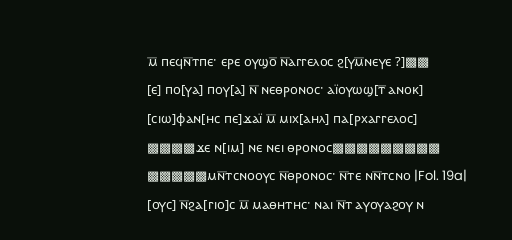ⲙ̅ ⲡⲉϥⲛ̅ⲧⲡⲉ· ⲉⲣⲉ ⲟⲩϣⲟ̅ ⲛ̅ⲁⲅⲅⲉⲗⲟⲥ ϩ[ⲩⲙ̅ⲛⲉⲩⲉ ?]▩▩
[ⲉ] ⲡⲟ[ⲩⲁ] ⲡⲟⲩ[ⲁ] ⲛ̅ ⲛⲉⲑⲣⲟⲛⲟⲥ· ⲁⲓ̈ⲟⲩⲱϣ[ⲧ̅ ⲁⲛⲟⲕ]
[ⲥⲓⲱ]ⲫⲁⲛ[ⲏⲥ ⲡⲉ]ϫⲁⲓ̈ ⲙ̅ ⲙⲓⲭ[ⲁⲏⲗ] ⲡⲁ[ⲣⲭⲁⲅⲅⲉⲗⲟⲥ]
▩▩▩▩ϫⲉ ⲛ[ⲓⲙ] ⲛⲉ ⲛⲉⲓ ⲑⲣⲟⲛⲟⲥ▩▩▩▩▩▩▩▩▩
▩▩▩▩▩ⲙⲛ̅ⲧⲥⲛⲟⲟⲩⲥ ⲛ̅ⲑⲣⲟⲛⲟⲥ· ⲛ̅ⲧⲉ ⲛⲛ̅ⲧⲥⲛⲟ |Fol. 19a|
[ⲟⲩⲥ] ⲛ̅ϩⲁ[ⲅⲓⲟ]ⲥ ⲙ̅ ⲙⲁⲑⲏⲧⲏⲥ· ⲛⲁⲓ ⲛ̅ⲧ ⲁⲩⲟⲩⲁϩⲟⲩ ⲛ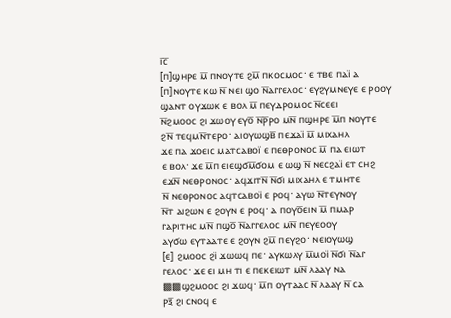ⲓ̅ⲥ̅
[ⲡ]ϣⲏⲣⲉ ⲙ̅ ⲡⲛⲟⲩⲧⲉ ϩⲙ̅ ⲡⲕⲟⲥⲙⲟⲥ· ⲉ ⲧⲃⲉ ⲡⲁⲓ̈ ⲁ
[ⲡ]ⲛⲟⲩⲧⲉ ⲕⲱ ⲛ̅ ⲛⲉⲓ ϣⲟ ⲛ̅ⲁⲅⲅⲉⲗⲟⲥ· ⲉⲩϩⲩⲙⲛⲉⲩⲉ ⲉ ⲣⲟⲟⲩ
ϣⲁⲛⲧ ⲟⲩϫⲱⲕ ⲉ ⲃⲟⲗ ⲙ̅ ⲡⲉⲩⲇⲣⲟⲙⲟⲥ ⲛ̅ⲥⲉⲉⲓ
ⲛ̅ϩⲙⲟⲟⲥ ϩⲓ ϫⲱⲟⲩ ⲉⲩⲟ̅ ⲛ̅ⲣ̅ⲣⲟ ⲙⲛ̅ ⲡϣⲏⲣⲉ ⲙ̅ⲡ ⲛⲟⲩⲧⲉ
ϩⲛ̅ ⲧⲉϥⲙⲛ̅ⲧⲉⲣⲟ· ⲁⲓⲟⲩⲱϣⲃ̅ ⲡⲉϫⲁⲓ̈ ⲙ̅ ⲙⲓⲭⲁⲏⲗ
ϫⲉ ⲡⲁ ϫⲟⲉⲓⲥ ⲙⲁⲧⲥⲁⲃⲟⲓ̈ ⲉ ⲡⲉⲑⲣⲟⲛⲟⲥ ⲙ̅ ⲡⲁ ⲉⲓⲱⲧ
ⲉ ⲃⲟⲗ· ϫⲉ ⲙ̅ⲡ ⲉⲓⲉϣϭⲙ̅ϭⲟⲙ ⲉ ⲱϣ ⲛ̅ ⲛⲉⲥϩⲁⲓ̈ ⲉⲧ ⲥⲏϩ
ⲉϫⲛ̅ ⲛⲉⲑⲣⲟⲛⲟⲥ· ⲁϥϫⲓⲧⲛ̅ ⲛ̅ϭⲓ ⲙⲓⲭⲁⲏⲗ ⲉ ⲧⲙⲏⲧⲉ
ⲛ̅ ⲛⲉⲑⲣⲟⲛⲟⲥ ⲁϥⲧⲥⲁⲃⲟⲓ̈ ⲉ ⲣⲟϥ· ⲁⲩⲱ ⲛ̅ⲧⲉⲩⲛⲟⲩ
ⲛ̅ⲧ ⲁⲓϩⲱⲛ ⲉ ϩⲟⲩⲛ ⲉ ⲣⲟϥ· ⲁ ⲡⲟⲩⲟ̅ⲉⲓⲛ ⲙ̅ ⲡⲙⲁⲣ
ⲅⲁⲣⲓⲧⲏⲥ ⲙⲛ̅ ⲡϣⲟ̅ ⲛ̅ⲁⲅⲅⲉⲗⲟⲥ ⲙⲛ̅ ⲡⲉⲩⲉⲟⲟⲩ
ⲁⲩϭⲱ ⲉⲩⲧⲁⲁⲧⲉ ⲉ ϩⲟⲩⲛ ϩⲙ̅ ⲡⲉⲩϩⲟ· ⲛⲉⲓⲟⲩⲱϣ
[ⲉ] ϩⲙⲟⲟⲥ ϩⲓ̈ ϫⲱⲱϥ ⲡⲉ· ⲁⲩⲕⲱⲗⲩ ⲙ̅ⲙⲟⲓ̈ ⲛ̅ϭⲓ ⲛ̅ⲁⲅ
ⲅⲉⲗⲟⲥ· ϫⲉ ⲉⲓ ⲙⲏ ⲧⲓ ⲉ ⲡⲉⲕⲉⲓⲱⲧ ⲙⲛ̅ ⲗⲁⲁⲩ ⲛⲁ
▩▩ϣϩⲙⲟⲟⲥ ϩⲓ ϫⲱϥ· ⲙ̅ⲡ ⲟⲩⲧⲁⲁⲥ ⲛ̅ ⲗⲁⲁⲩ ⲛ̅ ⲥⲁ
ⲣⲝ̅ ϩⲓ ⲥⲛⲟϥ ⲉ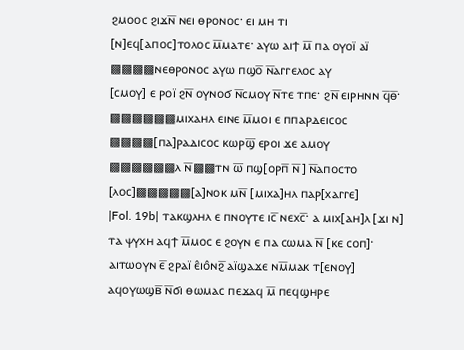ϩⲙⲟⲟⲥ ϩⲓϫⲛ̅ ⲛⲉⲓ ⲑⲣⲟⲛⲟⲥ· ⲉⲓ ⲙⲏ ⲧⲓ
[ⲛ]ⲉϥ[ⲁⲡⲟⲥ]ⲧⲟⲗⲟⲥ ⲙ̅ⲙⲁⲧⲉ· ⲁⲩⲱ ⲁⲓϯ ⲙ̅ ⲡⲁ ⲟⲩⲟⲓ̈ ⲁⲓ̈
▩▩▩▩ⲛⲉⲑⲣⲟⲛⲟⲥ ⲁⲩⲱ ⲡϣⲟ̅ ⲛ̅ⲁⲅⲅⲉⲗⲟⲥ ⲁⲩ
[ⲥⲙⲟⲩ] ⲉ ⲣⲟⲓ̈ ϩⲛ̅ ⲟⲩⲛⲟϭ ⲛ̅ⲥⲙⲟⲩ ⲛ̅ⲧⲉ ⲧⲡⲉ· ϩⲛ̅ ⲉⲓⲣⲏⲛⲛ ϥ̅ⲑ̅·
▩▩▩▩▩▩ⲙⲓⲭⲁⲏⲗ ⲉⲓⲛⲉ ⲙ̅ⲙⲟⲓ ⲉ ⲡⲡⲁⲣⲇⲉⲓⲥⲟⲥ
▩▩▩▩[ⲡⲁ]ⲣⲁⲇⲓⲥⲟⲥ ⲕⲱⲣϣ̅ ⲉⲣⲟⲓ ϫⲉ ⲁⲙⲟⲩ
▩▩▩▩▩▩ⲗ ⲛ̅▩▩ⲧⲛ ⲱ̅ ⲡϣ[ⲟⲣⲡ̅ ⲛ̅] ⲛ̅ⲁⲡⲟⲥⲧⲟ
[ⲗⲟⲥ]▩▩▩▩▩[ⲁ]ⲛⲟⲕ ⲙⲛ̅ [ⲙⲓⲭⲁ]ⲏⲗ ⲡⲁⲣ[ⲭⲁⲅⲅⲉ]
|Fol. 19b| ⲧⲁⲕϣⲗⲏⲗ ⲉ ⲡⲛⲟⲩⲧⲉ ⲓⲥ̅ ⲛⲉⲭⲥ̅· ⲁ ⲙⲓⲭ[ⲁⲏ]ⲗ [ϫⲓ ⲛ]
ⲧⲁ ⲯⲩⲭⲏ ⲁϥϯ ⲙ̅ⲙⲟⲥ ⲉ ϩⲟⲩⲛ ⲉ ⲡⲁ ⲥⲱⲙⲁ ⲛ̅ [ⲕⲉ ⲥⲟⲡ]·
ⲁⲓⲧⲱⲟⲩⲛ ⲉ̅ ϩⲣⲁⲓ̈ ⲉ̂ⲓⲟ̂ⲛϩ̅ ⲁⲓ̈ϣⲁϫⲉ ⲛⲙ̅ⲙⲁⲕ ⲧ[ⲉⲛⲟⲩ]
ⲁϥⲟⲩⲱϣⲃ̅ ⲛ̅ϭⲓ ⲑⲱⲙⲁⲥ ⲡⲉϫⲁϥ ⲙ̅ ⲡⲉϥϣⲏⲣⲉ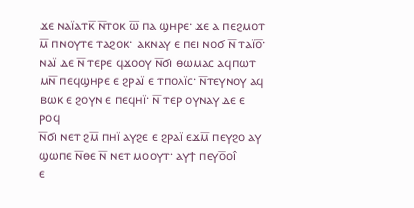ϫⲉ ⲛⲁⲓ̈ⲁⲧⲕ̅ ⲛ̅ⲧⲟⲕ ⲱ̅ ⲡⲁ ϣⲏⲣⲉ· ϫⲉ ⲁ ⲡⲉϩⲙⲟⲧ
ⲙ̅ ⲡⲛⲟⲩⲧⲉ ⲧⲁϩⲟⲕ· ⲁⲕⲛⲁⲩ ⲉ ⲡⲉⲓ ⲛⲟϭ ⲛ̅ ⲧⲁⲓ̈ⲟ̅·
ⲛⲁⲓ̈ ⲇⲉ ⲛ̅ ⲧⲉⲣⲉ ϥϫⲟⲟⲩ ⲛ̅ϭⲓ ⲑⲱⲙⲁⲥ ⲁϥⲡⲱⲧ
ⲙⲛ̅ ⲡⲉϥϣⲏⲣⲉ ⲉ ϩⲣⲁⲓ̈ ⲉ ⲧⲡⲟⲗⲓ̈ⲥ· ⲛ̅ⲧⲉⲩⲛⲟⲩ ⲁϥ
ⲃⲱⲕ ⲉ ϩⲟⲩⲛ ⲉ ⲡⲉϥⲏⲓ̈· ⲛ̅ ⲧⲉⲣ ⲟⲩⲛⲁⲩ ⲇⲉ ⲉ ⲣⲟϥ
ⲛ̅ϭⲓ ⲛⲉⲧ ϩⲙ̅ ⲡⲏⲓ̈ ⲁⲩϩⲉ ⲉ ϩⲣⲁⲓ̈ ⲉϫⲙ̅ ⲡⲉⲩϩⲟ ⲁⲩ
ϣⲱⲡⲉ ⲛ̅ⲑⲉ ⲛ̅ ⲛⲉⲧ ⲙⲟⲟⲩⲧ· ⲁⲩϯ ⲡⲉⲩⲟ̅ⲟⲓ̂
ⲉ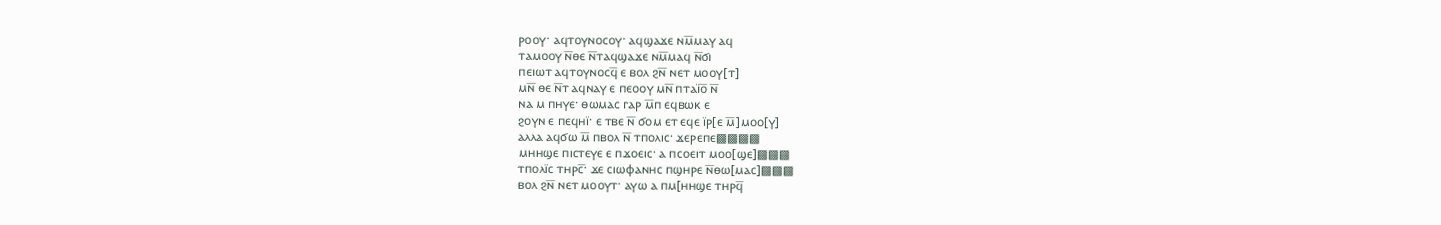ⲣⲟⲟⲩ· ⲁϥⲧⲟⲩⲛⲟⲥⲟⲩ· ⲁϥϣⲁϫⲉ ⲛⲙ̅ⲙⲁⲩ ⲁϥ
ⲧⲁⲙⲟⲟⲩ ⲛ̅ⲑⲉ ⲛ̅ⲧⲁϥϣⲁϫⲉ ⲛⲙ̅ⲙⲁϥ ⲛ̅ϭⲓ
ⲡⲉⲓⲱⲧ ⲁϥⲧⲟⲩⲛⲟⲥϥ̅ ⲉ ⲃⲟⲗ ϩⲛ̅ ⲛⲉⲧ ⲙⲟⲟⲩ[ⲧ]
ⲙⲛ̅ ⲑⲉ ⲛ̅ⲧ ⲁϥⲛⲁⲩ ⲉ ⲡⲉⲟⲟⲩ ⲙⲛ̅ ⲡⲧⲁⲓ̈ⲟ̅ ⲛ̅
ⲛⲁ ⲙ ⲡⲏⲩⲉ· ⲑⲱⲙⲁⲥ ⲅⲁⲣ ⲙ̅ⲡ ⲉϥⲃⲱⲕ ⲉ
ϩⲟⲩⲛ ⲉ ⲡⲉϥⲏⲓ̈· ⲉ ⲧⲃⲉ ⲛ̅ ϭⲟⲙ ⲉⲧ ⲉϥⲉ ⲓ̈ⲣ[ⲉ ⲙ̅]ⲙⲟⲟ[ⲩ]
ⲁⲗⲗⲁ ⲁϥϭⲱ ⲙ̅ ⲡⲃⲟⲗ ⲛ̅ ⲧⲡⲟⲗⲓⲥ· ϫⲉⲣⲉⲡⲉ▩▩▩▩
ⲙⲏⲏϣⲉ ⲡⲓⲥⲧⲉⲩⲉ ⲉ ⲡϫⲟⲉⲓⲥ· ⲁ ⲡⲥⲟⲉⲓⲧ ⲙⲟⲟ[ϣⲉ]▩▩▩
ⲧⲡⲟⲗⲓ̈ⲥ ⲧⲏⲣⲥ̅· ϫⲉ ⲥⲓⲱⲫⲁⲛⲏⲥ ⲡϣⲏⲣⲉ ⲛ̅ⲑⲱ[ⲙⲁⲥ]▩▩▩
ⲃⲟⲗ ϩⲛ̅ ⲛⲉⲧ ⲙⲟⲟⲩⲧ· ⲁⲩⲱ ⲁ ⲡⲙ[ⲏⲏϣⲉ ⲧⲏⲣϥ̅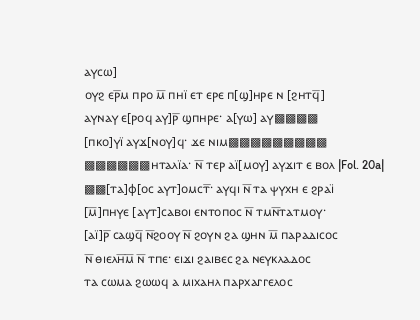ⲁⲩⲥⲱ]
ⲟⲩϩ ⲉⲣ̅ⲙ ⲡⲣⲟ ⲙ̅ ⲡⲏⲓ̈ ⲉⲧ ⲉⲣⲉ ⲡ[ϣ]ⲏⲣⲉ ⲛ [ϩⲏⲧϥ̅]
ⲁⲩⲛⲁⲩ ⲉ[ⲣⲟϥ ⲁⲩ]ⲣ̅ ϣⲡⲏⲣⲉ· ⲁ[ⲩⲱ] ⲁⲩ▩▩▩▩
[ⲡⲕⲟ]ⲩⲓ̈ ⲁⲩϫ[ⲛⲟⲩ]ϥ· ϫⲉ ⲛⲓⲙ▩▩▩▩▩▩▩▩▩
▩▩▩▩▩▩ⲏⲧⲁⲗⲓ̈ⲁ· ⲛ̅ ⲧⲉⲣ ⲁⲓ̈[ⲙⲟⲩ] ⲁⲩϫⲓⲧ ⲉ ⲃⲟⲗ |Fol. 20a|
▩▩[ⲧⲁ]ⲫ[ⲟⲥ ⲁⲩⲧ]ⲟⲙⲥⲧ̅· ⲁⲩϥⲓ ⲛ̅ ⲧⲁ ⲯⲩⲭⲏ ⲉ ϩⲣⲁⲓ̈
[ⲙ̅]ⲡⲏⲩⲉ [ⲁⲩⲧ]ⲥⲁⲃⲟⲓ ⲉⲛⲧⲟⲡⲟⲥ ⲛ̅ ⲧⲙⲛ̅ⲧⲁⲧⲙⲟⲩ·
[ⲁⲓ̈]ⲣ̅ ⲥⲁϣϥ̅ ⲛ̅ϩⲟⲟⲩ ⲛ̅ ϩⲟⲩⲛ ϩⲁ ϣⲏⲛ ⲙ̅ ⲡⲁⲣⲁⲇⲓⲥⲟⲥ
ⲛ̅ ⲑⲓⲉⲗⲏ̅ⲙ̅ ⲛ̅ ⲧⲡⲉ· ⲉⲓϫⲓ ϩⲁⲓⲃⲉⲥ ϩⲁ ⲛⲉⲩⲕⲗⲁⲇⲟⲥ
ⲧⲁ ⲥⲱⲙⲁ ϩⲱⲱϥ ⲁ ⲙⲓⲭⲁⲏⲗ ⲡⲁⲣⲭⲁⲅⲅⲉⲗⲟⲥ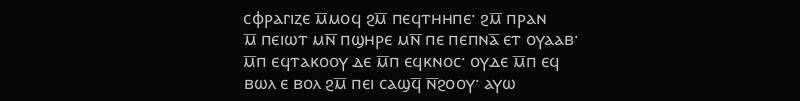ⲥⲫⲣⲁⲅⲓⲍⲉ ⲙ̅ⲙⲟϥ ϩⲙ̅ ⲡⲉϥⲧⲏⲏⲡⲉ· ϩⲙ̅ ⲡⲣⲁⲛ
ⲙ̅ ⲡⲉⲓⲱⲧ ⲙⲛ̅ ⲡϣⲏⲣⲉ ⲙⲛ̅ ⲡⲉ ⲡⲉⲡⲛⲁ̅ ⲉⲧ ⲟⲩⲁⲁⲃ·
ⲙ̅ⲡ ⲉϥⲧⲁⲕⲟⲟⲩ ⲇⲉ ⲙ̅ⲡ ⲉϥⲕⲛⲟⲥ· ⲟⲩⲇⲉ ⲙ̅ⲡ ⲉϥ
ⲃⲱⲗ ⲉ ⲃⲟⲗ ϩⲙ̅ ⲡⲉⲓ ⲥⲁϣϥ̅ ⲛ̅ϩⲟⲟⲩ· ⲁⲩⲱ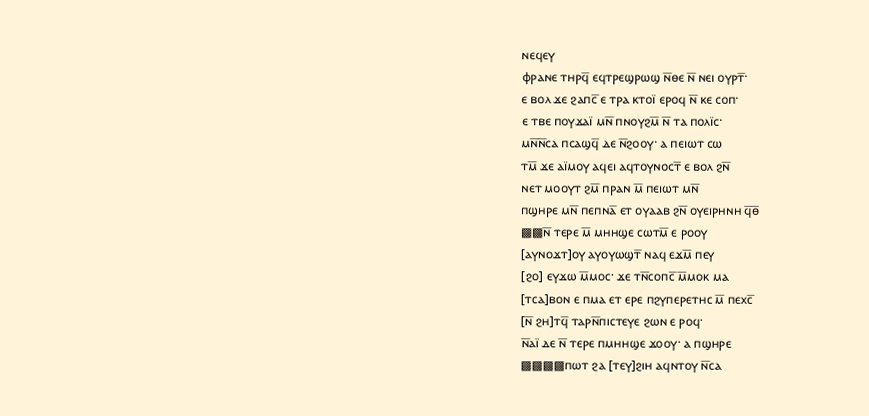ⲛⲉϥⲉⲩ
ⲫⲣⲁⲛⲉ ⲧⲏⲣϥ̅ ⲉϥⲧⲣⲉϣⲣⲱϣ ⲛ̅ⲑⲉ ⲛ̅ ⲛⲉⲓ ⲟⲩⲣⲧ̅·
ⲉ ⲃⲟⲗ ϫⲉ ϩⲁⲡⲥ̅ ⲉ ⲧⲣⲁ ⲕⲧⲟⲓ̈ ⲉⲣⲟϥ ⲛ̅ ⲕⲉ ⲥⲟⲡ·
ⲉ ⲧⲃⲉ ⲡⲟⲩϫⲁⲓ̈ ⲙⲛ̅ ⲡⲛⲟⲩϩⲙ̅ ⲛ̅ ⲧⲁ ⲡⲟⲗⲓ̈ⲥ·
ⲙⲛ̅ⲛ̅ⲥⲁ ⲡⲥⲁϣϥ̅ ⲇⲉ ⲛ̅ϩⲟⲟⲩ· ⲁ ⲡⲉⲓⲱⲧ ⲥⲱ
ⲧⲙ̅ ϫⲉ ⲁⲓ̈ⲙⲟⲩ ⲁϥⲉⲓ ⲁϥⲧⲟⲩⲛⲟⲥⲧ̅ ⲉ ⲃⲟⲗ ϩⲛ̅
ⲛⲉⲧ ⲙⲟⲟⲩⲧ ϩⲙ̅ ⲡⲣⲁⲛ ⲙ̅ ⲡⲉⲓⲱⲧ ⲙⲛ̅
ⲡϣⲏⲣⲉ ⲙⲛ̅ ⲡⲉⲡⲛⲁ̅ ⲉⲧ ⲟⲩⲁⲁⲃ ϩⲛ̅ ⲟⲩⲉⲓⲣⲏⲛⲏ ϥ̅ⲑ̅
▩▩ⲛ̅ ⲧⲉⲣⲉ ⲙ̅ ⲙⲏⲏϣⲉ ⲥⲱⲧⲙ̅ ⲉ ⲣⲟⲟⲩ
[ⲁⲩⲛⲟϫⲧ]ⲟⲩ ⲁⲩⲟⲩⲱϣⲧ̅ ⲛⲁϥ ⲉϫⲙ̅ ⲡⲉⲩ
[ϩⲟ] ⲉⲩϫⲱ ⲙ̅ⲙⲟⲥ· ϫⲉ ⲧⲛ̅ⲥⲟⲡⲥ̅ ⲙ̅ⲙⲟⲕ ⲙⲁ
[ⲧⲥⲁ]ⲃⲟⲛ ⲉ ⲡⲙⲁ ⲉⲧ ⲉⲣⲉ ⲡϩⲩⲡⲉⲣⲉⲧⲏⲥ ⲙ̅ ⲡⲉⲭⲥ̅
[ⲛ̅ ϩⲏ]ⲧϥ̅ ⲧⲁⲣⲛ̅ⲡⲓⲥⲧⲉⲩⲉ ϩⲱⲛ ⲉ ⲣⲟϥ·
ⲛ̅ⲁⲓ̈ ⲇⲉ ⲛ̅ ⲧⲉⲣⲉ ⲡⲙⲏⲏϣⲉ ϫⲟⲟⲩ· ⲁ ⲡϣⲏⲣⲉ
▩▩▩▩ⲡⲱⲧ ϩⲁ [ⲧⲉⲩ]ϩⲓⲏ ⲁϥⲛⲧⲟⲩ ⲛ̅ⲥⲁ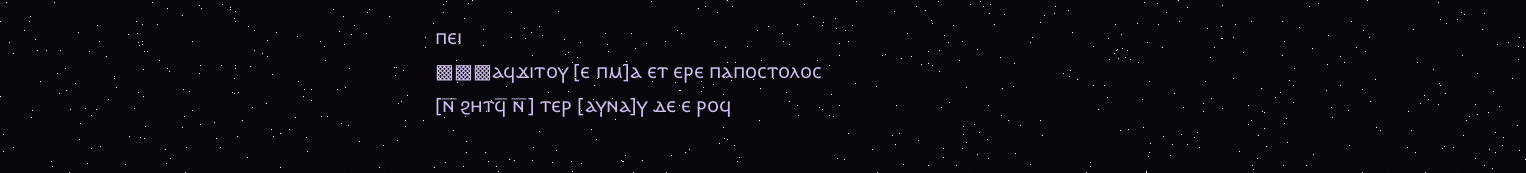ⲡⲉⲓ
▩▩▩ⲁϥϫⲓⲧⲟⲩ [ⲉ ⲡⲙ]ⲁ ⲉⲧ ⲉⲣⲉ ⲡⲁⲡⲟⲥⲧⲟⲗⲟⲥ
[ⲛ̅ ϩⲏⲧϥ̅ ⲛ̅] ⲧⲉⲣ [ⲁⲩⲛⲁ]ⲩ ⲇⲉ ⲉ ⲣⲟϥ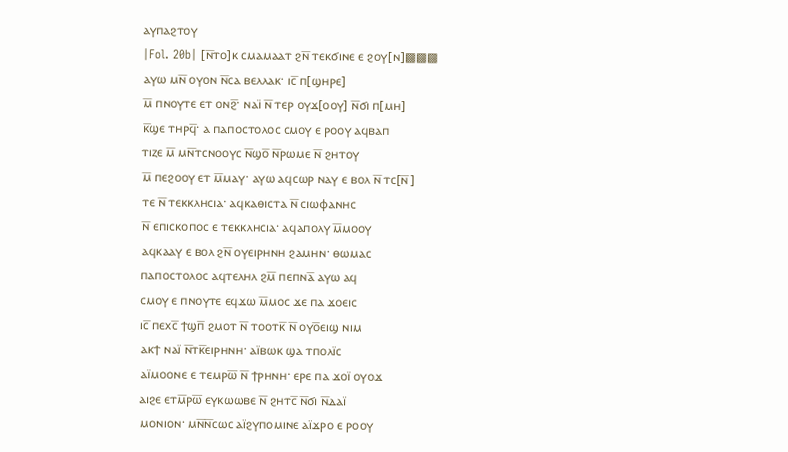ⲁⲩⲡⲁϩⲧⲟⲩ
|Fol. 20b| [ⲛ̅ⲧⲟ]ⲕ ⲥⲙⲁⲙⲁⲁⲧ ϩⲛ̅ ⲧⲉⲕϭⲓⲛⲉ ⲉ ϩⲟⲩ[ⲛ]▩▩▩
ⲁⲩⲱ ⲙⲛ̅ ⲟⲩⲟⲛ ⲛ̅ⲥⲁ ⲃⲉⲗⲗⲁⲕ· ⲓⲥ̅ ⲡ[ϣⲏⲣⲉ]
ⲙ̅ ⲡⲛⲟⲩⲧⲉ ⲉⲧ ⲟⲛϩ̅· ⲛⲁⲓ̈ ⲛ̅ ⲧⲉⲣ ⲟⲩϫ[ⲟⲟⲩ] ⲛ̅ϭⲓ ⲡ[ⲙⲏ]
ⲕ̅ϣⲉ ⲧⲏⲣϥ̅· ⲁ ⲡⲁⲡⲟⲥⲧⲟⲗⲟⲥ ⲥⲙⲟⲩ ⲉ ⲣⲟⲟⲩ ⲁϥⲃⲁⲡ
ⲧⲓⲍⲉ ⲙ̅ ⲙⲛ̅ⲧⲥⲛⲟⲟⲩⲥ ⲛ̅ϣⲟ̅ ⲛ̅ⲣⲱⲙⲉ ⲛ̅ ϩⲏⲧⲟⲩ
ⲙ̅ ⲡⲉϩⲟⲟⲩ ⲉⲧ ⲙ̅ⲙⲁⲩ· ⲁⲩⲱ ⲁϥⲥⲱⲣ ⲛⲁⲩ ⲉ ⲃⲟⲗ ⲛ̅ ⲧⲥ[ⲛ̅]
ⲧⲉ ⲛ̅ ⲧⲉⲕⲕⲗⲏⲥⲓⲁ· ⲁϥⲕⲁⲑⲓⲥⲧⲁ ⲛ̅ ⲥⲓⲱⲫⲁⲛⲏⲥ
ⲛ̅ ⲉⲡⲓⲥⲕⲟⲡⲟⲥ ⲉ ⲧⲉⲕⲕⲗⲏⲥⲓⲁ· ⲁϥⲁⲡⲟⲗⲩ ⲙ̅ⲙⲟⲟⲩ
ⲁϥⲕⲁⲁⲩ ⲉ ⲃⲟⲗ ϩⲛ̅ ⲟⲩⲉⲓⲣⲏⲛⲏ ϩⲁⲙⲏⲛ· ⲑⲱⲙⲁⲥ
ⲡⲁⲡⲟⲥⲧⲟⲗⲟⲥ ⲁϥⲧⲉⲗⲏⲗ ϩⲙ̅ ⲡⲉⲡⲛⲁ̅ ⲁⲩⲱ ⲁϥ
ⲥⲙⲟⲩ ⲉ ⲡⲛⲟⲩⲧⲉ ⲉϥϫⲱ ⲙ̅ⲙⲟⲥ ϫⲉ ⲡⲁ ϫⲟⲉⲓⲥ
ⲓⲥ̅ ⲡⲉⲭⲥ̅ ϯϣⲡ̅ ϩⲙⲟⲧ ⲛ̅ ⲧⲟⲟⲧⲕ̅ ⲛ̅ ⲟⲩⲟ̅ⲉⲓϣ ⲛⲓⲙ
ⲁⲕϯ ⲛⲁⲓ̈ ⲛ̅ⲧⲕ̅ⲉⲓⲣⲏⲛⲏ· ⲁⲓ̈ⲃⲱⲕ ϣⲁ ⲧⲡⲟⲗⲓ̈ⲥ
ⲁⲓ̈ⲙⲟⲟⲛⲉ ⲉ ⲧⲉⲙⲣⲱ̅ ⲛ̅ ϯⲣⲏⲛⲏ· ⲉⲣⲉ ⲡⲁ ϫⲟⲓ̈ ⲟⲩⲟϫ
ⲁⲓϩⲉ ⲉⲧⲙ̅ⲣⲱ̅ ⲉⲩⲕⲱⲱⲃⲉ ⲛ̅ ϩⲏⲧⲥ̅ ⲛ̅ϭⲓ ⲛ̅ⲇⲁⲓ̈
ⲙⲟⲛⲓⲟⲛ· ⲙⲛ̅ⲛ̅ⲥⲱⲥ ⲁⲓ̈ϩⲩⲡⲟⲙⲓⲛⲉ ⲁⲓ̈ϫⲣⲟ ⲉ ⲣⲟⲟⲩ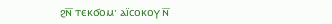ϩⲛ̅ ⲧⲉⲕϭⲟⲙ· ⲁⲓ̈ⲥⲟⲕⲟⲩ ⲛ̅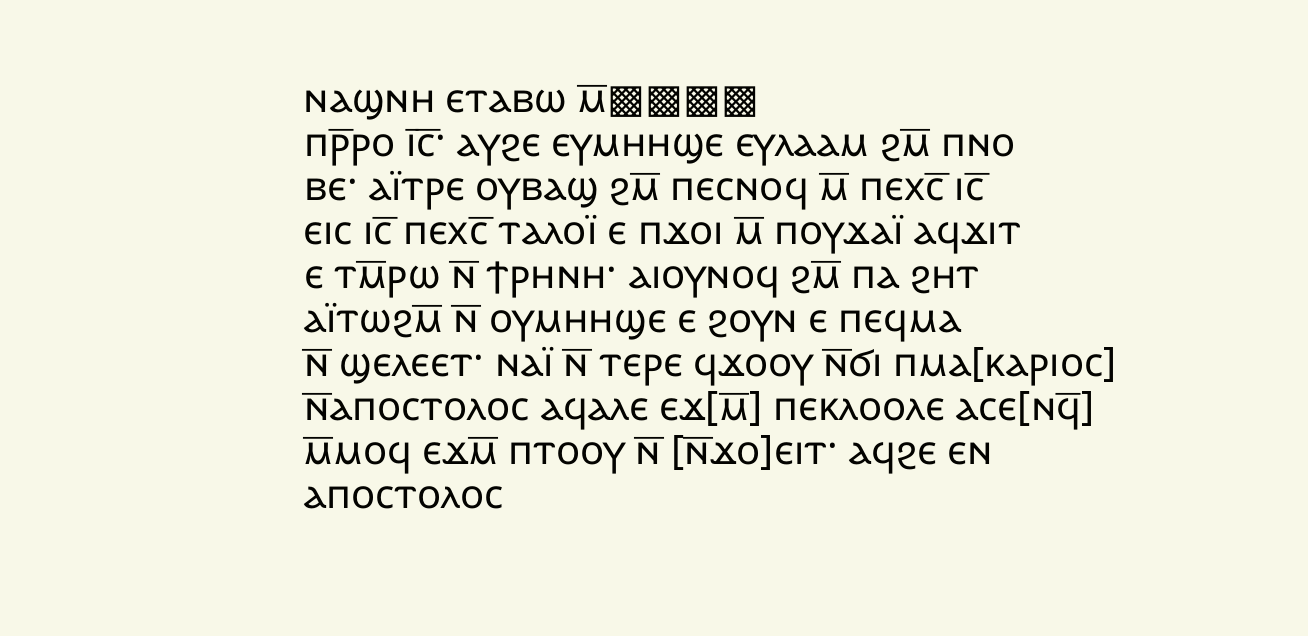ⲛⲁϣⲛⲏ ⲉⲧⲁⲃⲱ ⲙ̅▩▩▩▩
ⲡⲣ̅ⲣⲟ ⲓ̅ⲥ̅· ⲁⲩϩⲉ ⲉⲩⲙⲏⲏϣⲉ ⲉⲩⲗⲁⲁⲙ ϩⲙ̅ ⲡⲛⲟ
ⲃⲉ· ⲁⲓ̈ⲧⲣⲉ ⲟⲩⲃⲁϣ ϩⲙ̅ ⲡⲉⲥⲛⲟϥ ⲙ̅ ⲡⲉⲭⲥ̅ ⲓⲥ̅
ⲉⲓⲥ ⲓⲥ̅ ⲡⲉⲭⲥ̅ ⲧⲁⲗⲟⲓ̈ ⲉ ⲡϫⲟⲓ ⲙ̅ ⲡⲟⲩϫⲁⲓ̈ ⲁϥϫⲓⲧ
ⲉ ⲧⲙ̅ⲣⲱ ⲛ̅ ϯⲣⲏⲛⲏ· ⲁⲓⲟⲩⲛⲟϥ ϩⲙ̅ ⲡⲁ ϩⲏⲧ
ⲁⲓ̈ⲧⲱϩⲙ̅ ⲛ̅ ⲟⲩⲙⲏⲏϣⲉ ⲉ ϩⲟⲩⲛ ⲉ ⲡⲉϥⲙⲁ
ⲛ̅ ϣⲉⲗⲉⲉⲧ· ⲛⲁⲓ̈ ⲛ̅ ⲧⲉⲣⲉ ϥϫⲟⲟⲩ ⲛ̅ϭⲓ ⲡⲙⲁ[ⲕⲁⲣⲓⲟⲥ]
ⲛ̅ⲁⲡⲟⲥⲧⲟⲗⲟⲥ ⲁϥⲁⲗⲉ ⲉϫ[ⲙ̅] ⲡⲉⲕⲗⲟⲟⲗⲉ ⲁⲥⲉ[ⲛϥ̅]
ⲙ̅ⲙⲟϥ ⲉϫⲙ̅ ⲡⲧⲟⲟⲩ ⲛ̅ [ⲛ̅ϫⲟ]ⲉⲓⲧ· ⲁϥϩⲉ ⲉⲛ
ⲁⲡⲟⲥⲧⲟⲗⲟⲥ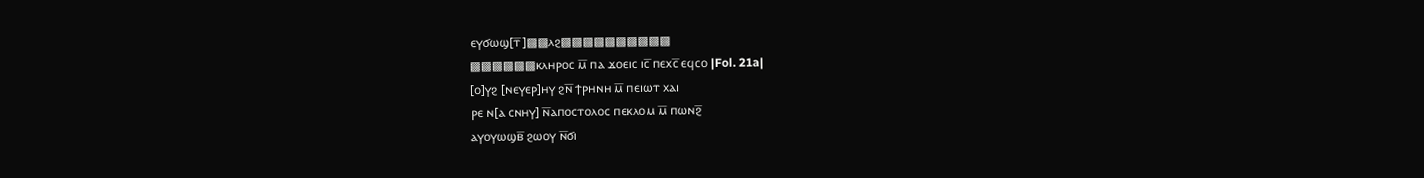ⲉⲩϭⲱϣ[ⲧ̅]▩▩ⲗϩ▩▩▩▩▩▩▩▩▩▩
▩▩▩▩▩▩ⲕⲗⲏⲣⲟⲥ ⲙ̅ ⲡⲁ ϫⲟⲉⲓⲥ ⲓⲥ̅ ⲡⲉⲭⲥ̅ ⲉϥⲥⲟ |Fol. 21a|
[ⲟ]ⲩϩ [ⲛⲉⲩⲉⲣ]ⲏⲩ ϩⲛ̅ ϯⲣⲏⲛⲏ ⲙ̅ ⲡⲉⲓⲱⲧ ⲭⲁⲓ
ⲣⲉ ⲛ[ⲁ ⲥⲛⲏⲩ] ⲛ̅ⲁⲡⲟⲥⲧⲟⲗⲟⲥ ⲡⲉⲕⲗⲟⲙ ⲙ̅ ⲡⲱⲛϩ̅
ⲁⲩⲟⲩⲱϣⲃ̅ ϩⲱⲟⲩ ⲛ̅ϭⲓ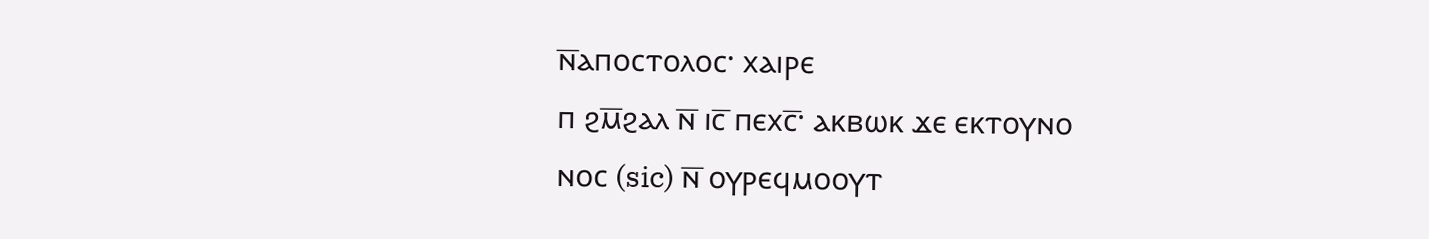ⲛ̅ⲁⲡⲟⲥⲧⲟⲗⲟⲥ· ⲭⲁⲓⲣⲉ
ⲡ ϩⲙ̅ϩⲁⲗ ⲛ̅ ⲓⲥ̅ ⲡⲉⲭⲥ̅· ⲁⲕⲃⲱⲕ ϫⲉ ⲉⲕⲧⲟⲩⲛⲟ
ⲛⲟⲥ (sic) ⲛ̅ ⲟⲩⲣⲉϥⲙⲟⲟⲩⲧ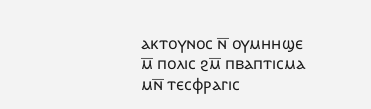ⲁⲕⲧⲟⲩⲛⲟⲥ ⲛ̅ ⲟⲩⲙⲏⲏϣⲉ
ⲙ̅ ⲡⲟⲗⲓⲥ ϩⲙ̅ ⲡⲃⲁⲡⲧⲓⲥⲙⲁ ⲙⲛ̅ ⲧⲉⲥⲫⲣⲁⲅⲓⲥ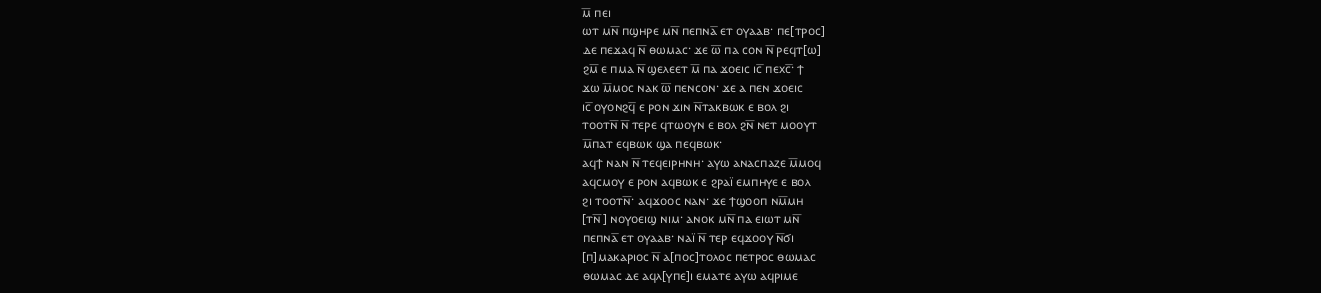ⲙ̅ ⲡⲉⲓ
ⲱⲧ ⲙⲛ̅ ⲡϣⲏⲣⲉ ⲙⲛ̅ ⲡⲉⲡⲛⲁ̅ ⲉⲧ ⲟⲩⲁⲁⲃ· ⲡⲉ[ⲧⲣⲟⲥ]
ⲇⲉ ⲡⲉϫⲁϥ ⲛ̅ ⲑⲱⲙⲁⲥ· ϫⲉ ⲱ̅ ⲡⲁ ⲥⲟⲛ ⲛ̅ ⲣⲉϥⲧ[ⲱ]
ϩⲙ̅ ⲉ ⲡⲙⲁ ⲛ̅ ϣⲉⲗⲉⲉⲧ ⲙ̅ ⲡⲁ ϫⲟⲉⲓⲥ ⲓⲥ̅ ⲡⲉⲭⲥ̅· ϯ
ϫⲱ ⲙ̅ⲙⲟⲥ ⲛⲁⲕ ⲱ̅ ⲡⲉⲛⲥⲟⲛ· ϫⲉ ⲁ ⲡⲉⲛ ϫⲟⲉⲓⲥ
ⲓⲥ̅ ⲟⲩⲟⲛϩϥ̅ ⲉ ⲣⲟⲛ ϫⲓⲛ ⲛ̅ⲧⲁⲕⲃⲱⲕ ⲉ ⲃⲟⲗ ϩⲓ
ⲧⲟⲟⲧⲛ̅ ⲛ̅ ⲧⲉⲣⲉ ϥⲧⲱⲟⲩⲛ ⲉ ⲃⲟⲗ ϩⲛ̅ ⲛⲉⲧ ⲙⲟⲟⲩⲧ
ⲙ̅ⲡⲁⲧ ⲉϥⲃⲱⲕ ϣⲁ ⲡⲉϥⲃⲱⲕ·
ⲁϥϯ ⲛⲁⲛ ⲛ̅ ⲧⲉϥⲉⲓⲣⲏⲛⲏ· ⲁⲩⲱ ⲁⲛⲁⲥⲡⲁⲍⲉ ⲙ̅ⲙⲟϥ
ⲁϥⲥⲙⲟⲩ ⲉ ⲣⲟⲛ ⲁϥⲃⲱⲕ ⲉ ϩⲣⲁⲓ̈ ⲉⲙⲡⲏⲩⲉ ⲉ ⲃⲟⲗ
ϩⲓ ⲧⲟⲟⲧⲛ̅· ⲁϥϫⲟⲟⲥ ⲛⲁⲛ· ϫⲉ ϯϣⲟⲟⲡ ⲛⲙ̅ⲙⲏ
[ⲧⲛ̅] ⲛⲟⲩⲟⲉⲓϣ ⲛⲓⲙ· ⲁⲛⲟⲕ ⲙⲛ̅ ⲡⲁ ⲉⲓⲱⲧ ⲙⲛ̅
ⲡⲉⲡⲛⲁ̅ ⲉⲧ ⲟⲩⲁⲁⲃ· ⲛⲁⲓ̈ ⲛ̅ ⲧⲉⲣ ⲉϥϫⲟⲟⲩ ⲛ̅ϭⲓ
[ⲡ]ⲙⲁⲕⲁⲣⲓⲟⲥ ⲛ̅ ⲁ[ⲡⲟⲥ]ⲧⲟⲗⲟⲥ ⲡⲉⲧⲣⲟⲥ ⲑⲱⲙⲁⲥ
ⲑⲱⲙⲁⲥ ⲇⲉ ⲁϥⲗ[ⲩⲡⲉ]ⲓ ⲉⲙⲁⲧⲉ ⲁⲩⲱ ⲁϥⲣⲓⲙⲉ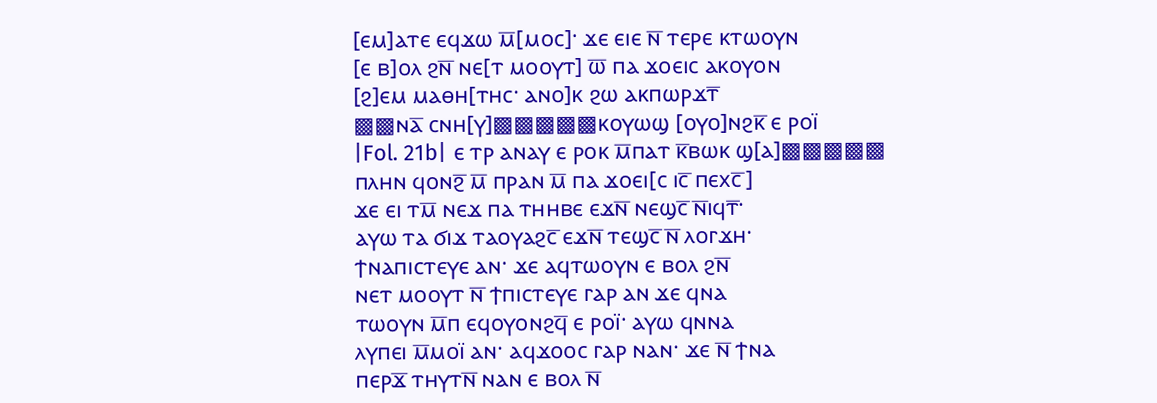[ⲉⲙ]ⲁⲧⲉ ⲉϥϫⲱ ⲙ̅[ⲙⲟⲥ]· ϫⲉ ⲉⲓⲉ ⲛ̅ ⲧⲉⲣⲉ ⲕⲧⲱⲟⲩⲛ
[ⲉ ⲃ]ⲟⲗ ϩⲛ̅ ⲛⲉ[ⲧ ⲙⲟⲟⲩⲧ] ⲱ̅ ⲡⲁ ϫⲟⲉⲓⲥ ⲁⲕⲟⲩⲟⲛ
[ϩ]ⲉⲙ ⲙⲁⲑⲏ[ⲧⲏⲥ· ⲁⲛⲟ]ⲕ ϩⲱ ⲁⲕⲡⲱⲣϫⲧ̅
▩▩ⲛⲁ̅ ⲥⲛⲏ[ⲩ]▩▩▩▩▩ⲕⲟⲩⲱϣ [ⲟⲩⲟ]ⲛϩⲕ̅ ⲉ ⲣⲟⲓ̈
|Fol. 21b| ⲉ ⲧⲣ ⲁⲛⲁⲩ ⲉ ⲣⲟⲕ ⲙ̅ⲡⲁⲧ ⲕ̅ⲃⲱⲕ ϣ[ⲁ]▩▩▩▩▩
ⲡⲗⲏⲛ ϥⲟⲛϩ̅ ⲙ̅ ⲡⲣⲁⲛ ⲙ̅ ⲡⲁ ϫⲟⲉⲓ[ⲥ ⲓⲥ̅ ⲡⲉⲭⲥ̅]
ϫⲉ ⲉⲓ ⲧⲙ̅ ⲛⲉϫ ⲡⲁ ⲧⲏⲏⲃⲉ ⲉϫⲛ̅ ⲛⲉϣⲥ̅ ⲛ̅ⲓϥⲧ̅·
ⲁⲩⲱ ⲧⲁ ϭⲓϫ ⲧⲁⲟⲩⲁϩⲥ̅ ⲉϫⲛ̅ ⲧⲉϣⲥ̅ ⲛ̅ ⲗⲟⲅϫⲏ·
ϯⲛⲁⲡⲓⲥⲧⲉⲩⲉ ⲁⲛ· ϫⲉ ⲁϥⲧⲱⲟⲩⲛ ⲉ ⲃⲟⲗ ϩⲛ̅
ⲛⲉⲧ ⲙⲟⲟⲩⲧ ⲛ̅ ϯⲡⲓⲥⲧⲉⲩⲉ ⲅⲁⲣ ⲁⲛ ϫⲉ ϥⲛⲁ
ⲧⲱⲟⲩⲛ ⲙ̅ⲡ ⲉϥⲟⲩⲟⲛϩϥ̅ ⲉ ⲣⲟⲓ̈· ⲁⲩⲱ ϥⲛⲛⲁ
ⲗⲩⲡⲉⲓ ⲙ̅ⲙⲟⲓ̈ ⲁⲛ· ⲁϥϫⲟⲟⲥ ⲅⲁⲣ ⲛⲁⲛ· ϫⲉ ⲛ̅ ϯⲛⲁ
ⲡⲉⲣϫ̅ ⲧⲏⲩⲧⲛ̅ ⲛⲁⲛ ⲉ ⲃⲟⲗ ⲛ̅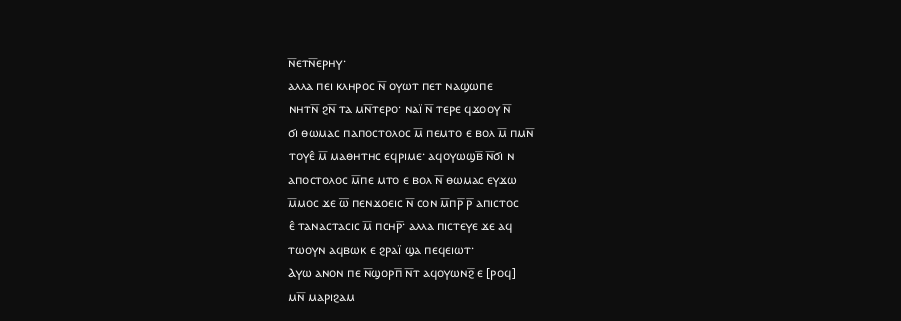ⲛ̅ⲉⲧⲛ̅ⲉⲣⲏⲩ·
ⲁⲗⲗⲁ ⲡⲉⲓ ⲕⲗⲏⲣⲟⲥ ⲛ̅ ⲟⲩⲱⲧ ⲡⲉⲧ ⲛⲁϣⲱⲡⲉ
ⲛⲏⲧⲛ̅ ϩⲛ̅ ⲧⲁ ⲙⲛ̅ⲧⲉⲣⲟ· ⲛⲁⲓ̈ ⲛ̅ ⲧⲉⲣⲉ ϥϫⲟⲟⲩ ⲛ̅
ϭⲓ ⲑⲱⲙⲁⲥ ⲡⲁⲡⲟⲥⲧⲟⲗⲟⲥ ⲙ̅ ⲡⲉⲙⲧⲟ ⲉ ⲃⲟⲗ ⲙ̅ ⲡⲙⲛ̅
ⲧⲟⲩⲉ̂ ⲙ̅ ⲙⲁⲑⲏⲧⲏⲥ ⲉϥⲣⲓⲙⲉ· ⲁϥⲟⲩⲱϣⲃ̅ ⲛ̅ϭⲓ ⲛ
ⲁⲡⲟⲥⲧⲟⲗⲟⲥ ⲙ̅ⲡⲉ ⲙⲧⲟ ⲉ ⲃⲟⲗ ⲛ̅ ⲑⲱⲙⲁⲥ ⲉⲩϫⲱ
ⲙ̅ⲙⲟⲥ ϫⲉ ⲱ̅ ⲡⲉⲛϫⲟⲉⲓⲥ ⲛ̅ ⲥⲟⲛ ⲙ̅ⲡⲣ̅ ⲣ̅ ⲁⲡⲓⲥⲧⲟⲥ
ⲉ̂ ⲧⲁⲛⲁⲥⲧⲁⲥⲓⲥ ⲙ̅ ⲡⲥⲏⲣ̅· ⲁⲗⲗⲁ ⲡⲓⲥⲧⲉⲩⲉ ϫⲉ ⲁϥ
ⲧⲱⲟⲩⲛ ⲁϥⲃⲱⲕ ⲉ ϩⲣⲁⲓ̈ ϣⲁ ⲡⲉϥⲉⲓⲱⲧ·
Ⲁⲩⲱ ⲁⲛⲟⲛ ⲡⲉ ⲛ̅ϣⲟⲣⲡ̅ ⲛ̅ⲧ ⲁϥⲟⲩⲱⲛϩ̅ ⲉ [ⲣⲟϥ]
ⲙⲛ̅ ⲙⲁⲣⲓϩⲁⲙ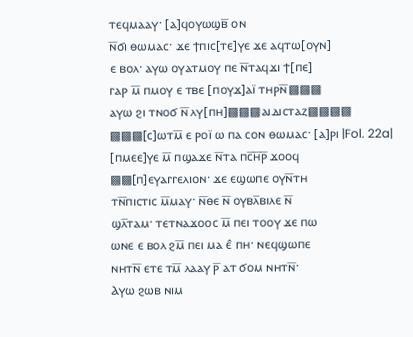ⲧⲉϥⲙⲁⲁⲩ· [ⲁ]ϥⲟⲩⲱϣⲃ̅ ⲟⲛ
ⲛ̅ϭⲓ ⲑⲱⲙⲁⲥ· ϫⲉ ϯⲡⲓⲥ[ⲧⲉ]ⲩⲉ ϫⲉ ⲁϥⲧⲱ[ⲟⲩⲛ]
ⲉ ⲃⲟⲗ· ⲁⲩⲱ ⲟⲩⲁⲧⲙⲟⲩ ⲡⲉ ⲛ̅ⲧⲁϥϫⲓ ϯ[ⲡⲉ]
ⲅⲁⲣ ⲙ̅ ⲡⲙⲟⲩ ⲉ ⲧⲃⲉ [ⲡⲟⲩϫ]ⲁⲓ̈ ⲧⲏⲣⲛ̅▩▩▩
ⲁⲩⲱ ϩⲓ ⲧⲛⲟϭ ⲛ̅ ⲗⲩ[ⲡⲏ]▩▩▩ⲁⲓⲇⲓⲥⲧⲁⲍ▩▩▩▩
▩▩▩[ⲥ]ⲱⲧⲙ̅ ⲉ ⲣⲟⲓ̈ ⲱ ⲡⲁ ⲥⲟⲛ ⲑⲱⲙⲁⲥ· [ⲁ]ⲣⲓ |Fol. 22a|
[ⲡⲙⲉⲉ]ⲩⲉ ⲙ̅ ⲡϣⲁϫⲉ ⲛ̅ⲧⲁ ⲡⲥ̅ⲏ̅ⲣ̅ ϫⲟⲟϥ
▩▩[ⲡ]ⲉⲩⲁⲅⲅⲉⲗⲓⲟⲛ· ϫⲉ ⲉϣⲱⲡⲉ ⲟⲩⲛ̅ⲧⲏ
ⲧⲛ̅ⲡⲓⲥⲧⲓⲥ ⲙ̅ⲙⲁⲩ· ⲛ̅ⲑⲉ ⲛ̅ ⲟⲩⲃⲗ̅ⲃⲓⲗⲉ ⲛ̅
ϣⲗ̅ⲧⲁⲙ· ⲧⲉⲧⲛⲁϫⲟⲟⲥ ⲙ̅ ⲡⲉⲓ ⲧⲟⲟⲩ ϫⲉ ⲡⲱ
ⲱⲛⲉ ⲉ ⲃⲟⲗ ϩⲙ̅ ⲡⲉⲓ ⲙⲁ ⲉ̂ ⲡⲏ· ⲛⲉϥϣⲱⲡⲉ
ⲛⲏⲧⲛ̅ ⲉⲧⲉ ⲧⲙ̅ ⲗⲁⲁⲩ ⲣ̅ ⲁⲧ ϭⲟⲙ ⲛⲏⲧⲛ̅·
Ⲁⲩⲱ ϩⲱⲃ ⲛⲓⲙ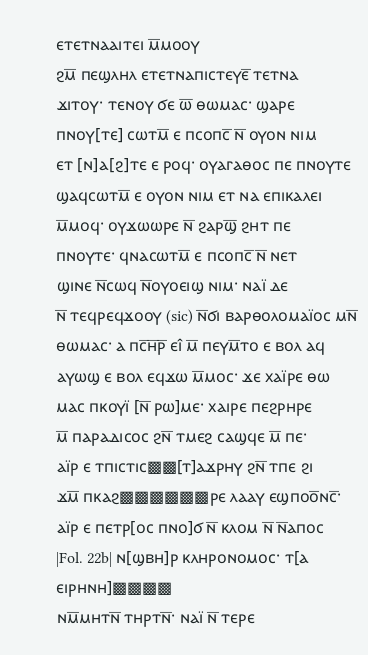ⲉⲧⲉⲧⲛⲁⲁⲓⲧⲉⲓ ⲙ̅ⲙⲟⲟⲩ
ϩⲙ̅ ⲡⲉϣⲗⲏⲗ ⲉⲧⲉⲧⲛⲁⲡⲓⲥⲧⲉⲩⲉ̅ ⲧⲉⲧⲛⲁ
ϫⲓⲧⲟⲩ· ⲧⲉⲛⲟⲩ ϭⲉ ⲱ̅ ⲑⲱⲙⲁⲥ· ϣⲁⲣⲉ
ⲡⲛⲟⲩ[ⲧⲉ] ⲥⲱⲧⲙ̅ ⲉ ⲡⲥⲟⲡⲥ̅ ⲛ̅ ⲟⲩⲟⲛ ⲛⲓⲙ
ⲉⲧ [ⲛ]ⲁ[ϩ]ⲧⲉ ⲉ ⲣⲟϥ· ⲟⲩⲁⲅⲁⲑⲟⲥ ⲡⲉ ⲡⲛⲟⲩⲧⲉ
ϣⲁϥⲥⲱⲧⲙ̅ ⲉ ⲟⲩⲟⲛ ⲛⲓⲙ ⲉⲧ ⲛⲁ ⲉⲡⲓⲕⲁⲗⲉⲓ
ⲙ̅ⲙⲟϥ· ⲟⲩϫⲱⲱⲣⲉ ⲛ̅ ϩⲁⲣϣ̅ ϩⲏⲧ ⲡⲉ
ⲡⲛⲟⲩⲧⲉ· ϥⲛⲁⲥⲱⲧⲙ̅ ⲉ ⲡⲥⲟⲡⲥ̅ ⲛ̅ ⲛⲉⲧ
ϣⲓⲛⲉ ⲛ̅ⲥⲱϥ ⲛ̅ⲟⲩⲟⲉⲓϣ ⲛⲓⲙ· ⲛⲁⲓ̈ ⲇⲉ
ⲛ̅ ⲧⲉϥⲣⲉϥϫⲟⲟⲩ (sic) ⲛ̅ϭⲓ ⲃⲁⲣⲑⲟⲗⲟⲙⲁⲓ̈ⲟⲥ ⲙⲛ̅
ⲑⲱⲙⲁⲥ· ⲁ ⲡⲥ̅ⲏ̅ⲣ̅ ⲉⲓ̂ ⲙ̅ ⲡⲉⲩⲙ̅ⲧⲟ ⲉ ⲃⲟⲗ ⲁϥ
ⲁⲩⲱϣ ⲉ ⲃⲟⲗ ⲉϥϫⲱ ⲙ̅ⲙⲟⲥ· ϫⲉ ⲭⲁⲓ̈ⲣⲉ ⲑⲱ
ⲙⲁⲥ ⲡⲕⲟⲩⲓ̈ [ⲛ̅ ⲣⲱ]ⲙⲉ· ⲭⲁⲓⲣⲉ ⲡⲉϩⲣⲏⲣⲉ
ⲙ̅ ⲡⲁⲣⲁⲇⲓⲥⲟⲥ ϩⲛ̅ ⲧⲙⲉϩ ⲥⲁϣϥⲉ ⲙ̅ ⲡⲉ·
ⲁⲓ̈ⲣ ⲉ ⲧⲡⲓⲥⲧⲓⲥ▩▩[ⲧ]ⲁϫⲣⲏⲩ ϩⲛ̅ ⲧⲡⲉ ϩⲓ
ϫⲙ̅ ⲡⲕⲁϩ▩▩▩▩▩▩ⲣⲉ ⲗⲁⲁⲩ ⲉϣⲡⲟⲟ̅ⲛⲥ̅·
ⲁⲓ̈ⲣ ⲉ ⲡⲉⲧⲣ[ⲟⲥ ⲡⲛⲟ]ϭ ⲛ̅ ⲕⲗⲟⲙ ⲛ̅ ⲛ̅ⲁⲡⲟⲥ
|Fol. 22b| ⲛ[ϣⲃⲏ]ⲣ ⲕⲗⲏⲣⲟⲛⲟⲙⲟⲥ· ⲧ[ⲁ ⲉⲓⲣⲏⲛⲏ]▩▩▩▩
ⲛⲙ̅ⲙⲏⲧⲛ̅ ⲧⲏⲣⲧⲛ̅· ⲛⲁⲓ̈ ⲛ̅ ⲧⲉⲣⲉ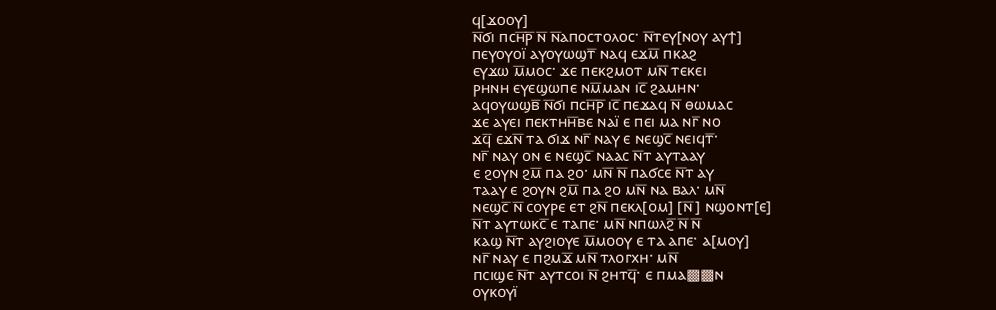ϥ[ϫⲟⲟⲩ]
ⲛ̅ϭⲓ ⲡⲥⲏ̅ⲣ̅ ⲛ̅ ⲛ̅ⲁⲡⲟⲥⲧⲟⲗⲟⲥ· ⲛ̅ⲧⲉⲩ[ⲛⲟⲩ ⲁⲩϯ]
ⲡⲉⲩⲟⲩⲟⲓ̈ ⲁⲩⲟⲩⲱϣⲧ̅ ⲛⲁϥ ⲉϫⲙ̅ ⲡⲕⲁϩ
ⲉⲩϫⲱ ⲙ̅ⲙⲟⲥ· ϫⲉ ⲡⲉⲕϩⲙⲟⲧ ⲙⲛ̅ ⲧⲉⲕⲉⲓ
ⲣⲏⲛⲏ ⲉⲩⲉϣⲱⲡⲉ ⲛⲙ̅ⲙⲁⲛ ⲓⲥ̅ ϩⲁⲙⲏⲛ·
ⲁϥⲟⲩⲱϣⲃ̅ ⲛ̅ϭⲓ ⲡⲥⲏ̅ⲣ̅ ⲓⲥ̅ ⲡⲉϫⲁϥ ⲛ̅ ⲑⲱⲙⲁⲥ
ϫⲉ ⲁⲩⲉⲓ ⲡⲉⲕⲧⲏⲏ̅ⲃⲉ ⲛⲁⲓ̈ ⲉ ⲡⲉⲓ ⲙⲁ ⲛⲅ̅ ⲛⲟ
ϫϥ̅ ⲉϫⲛ̅ ⲧⲁ ϭⲓϫ ⲛⲅ̅ ⲛⲁⲩ ⲉ ⲛⲉϣⲥ̅ ⲛⲉⲓϥⲧ̅·
ⲛⲅ̅ ⲛⲁⲩ ⲟⲛ ⲉ ⲛⲉϣⲥ̅ ⲛⲁⲁⲥ ⲛ̅ⲧ ⲁⲩⲧⲁⲁⲩ
ⲉ ϩⲟⲩⲛ ϩⲙ̅ ⲡⲁ ϩⲟ· ⲙⲛ̅ ⲛ̅ ⲡⲁϭⲥⲉ ⲛ̅ⲧ ⲁⲩ
ⲧⲁⲁⲩ ⲉ ϩⲟⲩⲛ ϩⲙ̅ ⲡⲁ ϩⲟ ⲙⲛ̅ ⲛⲁ ⲃⲁⲗ· ⲙⲛ̅
ⲛⲉϣⲥ̅ ⲛ̅ ⲥⲟⲩⲣⲉ ⲉⲧ ϩⲛ̅ ⲡⲉⲕⲗ[ⲟⲙ] [ⲛ̅] ⲛϣⲟⲛⲧ[ⲉ]
ⲛ̅ⲧ ⲁⲩⲧⲱⲕⲥ̅ ⲉ ⲧⲁⲡⲉ· ⲙⲛ̅ ⲛⲡⲱⲗϩ̅ ⲛ̅ ⲛ̅
ⲕⲁϣ ⲛ̅ⲧ ⲁⲩϩⲓⲟⲩⲉ ⲙ̅ⲙⲟⲟⲩ ⲉ ⲧⲁ ⲁⲡⲉ· ⲁ[ⲙⲟⲩ]
ⲛⲅ̅ ⲛⲁⲩ ⲉ ⲡϩⲙϫ̅ ⲙⲛ̅ ⲧⲗⲟⲅⲭⲏ· ⲙⲛ̅
ⲡⲥⲓϣⲉ ⲛ̅ⲧ ⲁⲩⲧⲥⲟⲓ ⲛ̅ ϩⲏⲧϥ̅· ⲉ ⲡⲙⲁ▩▩ⲛ
ⲟⲩⲕⲟⲩⲓ̈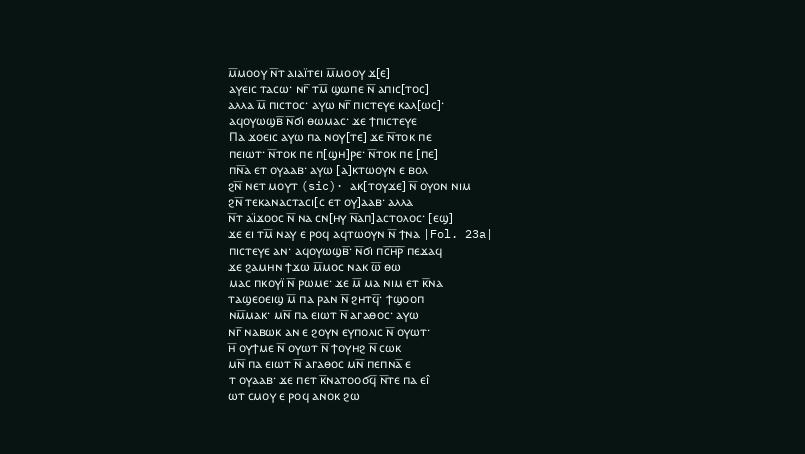ⲙ̅ⲙⲟⲟⲩ ⲛ̅ⲧ ⲁⲓⲁⲓ̈ⲧⲉⲓ ⲙ̅ⲙⲟⲟⲩ ϫ[ⲉ]
ⲁⲩⲉⲓⲥ ⲧⲁⲥⲱ· ⲛⲅ̅ ⲧⲙ̅ ϣⲱⲡⲉ ⲛ̅ ⲁⲡⲓⲥ[ⲧⲟⲥ]
ⲁⲗⲗⲁ ⲙ̅ ⲡⲓⲥⲧⲟⲥ· ⲁⲩⲱ ⲛⲅ̅ ⲡⲓⲥⲧⲉⲩⲉ ⲕⲁⲗ[ⲱⲥ]·
ⲁϥⲟⲩⲱϣⲃ̅ ⲛ̅ϭⲓ ⲑⲱⲙⲁⲥ· ϫⲉ ϯⲡⲓⲥⲧⲉⲩⲉ
Ⲡⲁ ϫⲟⲉⲓⲥ ⲁⲩⲱ ⲡⲁ ⲛⲟⲩ[ⲧⲉ] ϫⲉ ⲛ̅ⲧⲟⲕ ⲡⲉ
ⲡⲉⲓⲱⲧ· ⲛ̅ⲧⲟⲕ ⲡⲉ ⲡ[ϣⲏ]ⲣⲉ· ⲛ̅ⲧⲟⲕ ⲡⲉ [ⲡⲉ]
ⲡⲛ̅ⲁ ⲉⲧ ⲟⲩⲁⲁⲃ· ⲁⲩⲱ [ⲁ]ⲕⲧⲱⲟⲩⲛ ⲉ ⲃⲟⲗ
ϩⲛ̅ ⲛⲉⲧ ⲙⲟⲩⲧ (sic)· ⲁⲕ[ⲧⲟⲩϫⲉ] ⲛ̅ ⲟⲩⲟⲛ ⲛⲓⲙ
ϩⲛ̅ ⲧⲉⲕⲁⲛⲁⲥⲧⲁⲥⲓ[ⲥ ⲉⲧ ⲟⲩ]ⲁⲁⲃ· ⲁⲗⲗⲁ
ⲛ̅ⲧ ⲁⲓ̈ϫⲟⲟⲥ ⲛ̅ ⲛⲁ ⲥⲛ[ⲏⲩ ⲛ̅ⲁⲡ]ⲁⲥⲧⲟⲗⲟⲥ· [ⲉϣ]
ϫⲉ ⲉⲓ ⲧⲙ̅ ⲛⲁⲩ ⲉ ⲣⲟϥ ⲁϥⲧⲱⲟⲩⲛ ⲛ̅ ϯⲛⲁ |Fol. 23a|
ⲡⲓⲥⲧⲉⲩⲉ ⲁⲛ· ⲁϥⲟⲩⲱϣⲃ̅· ⲛ̅ϭⲓ ⲡⲥ̅ⲏ̅ⲣ̅ ⲡⲉϫⲁϥ
ϫⲉ ϩⲁⲙⲏⲛ ϯϫⲱ ⲙ̅ⲙⲟⲥ ⲛⲁⲕ ⲱ̅ ⲑⲱ
ⲙⲁⲥ ⲡⲕⲟⲩⲓ̈ ⲛ̅ ⲣⲱⲙⲉ· ϫⲉ ⲙ̅ ⲙⲁ ⲛⲓⲙ ⲉⲧ ⲕ̅ⲛⲁ
ⲧⲁϣⲉⲟⲉⲓϣ ⲙ̅ ⲡⲁ ⲣⲁⲛ ⲛ̅ ϩⲏⲧϥ̅· ϯϣⲟⲟⲡ
ⲛⲙ̅ⲙⲁⲕ· ⲙⲛ̅ ⲡⲁ ⲉⲓⲱⲧ ⲛ̅ ⲁⲅⲁⲑⲟⲥ· ⲁⲩⲱ
ⲛⲅ̅ ⲛⲁⲃⲱⲕ ⲁⲛ ⲉ ϩⲟⲩⲛ ⲉⲩⲡⲟⲗⲓⲥ ⲛ̅ ⲟⲩⲱⲧ·
ⲏ̅ ⲟⲩϯⲙⲉ ⲛ̅ ⲟⲩⲱⲧ ⲛ̅ ϯⲟⲩⲏϩ ⲛ̅ ⲥⲱⲕ
ⲙⲛ̅ ⲡⲁ ⲉⲓⲱⲧ ⲛ̅ ⲁⲅⲁⲑⲟⲥ ⲙⲛ̅ ⲡⲉⲡⲛⲁ̅ ⲉ
ⲧ ⲟⲩⲁⲁⲃ· ϫⲉ ⲡⲉⲧ ⲕ̅ⲛⲁⲧⲟⲟϭϥ̅ ⲛ̅ⲧⲉ ⲡⲁ ⲉⲓ̂
ⲱⲧ ⲥⲙⲟⲩ ⲉ ⲣⲟϥ ⲁⲛⲟⲕ ϩⲱ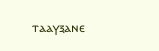ⲧⲁⲁⲩⲝⲁⲛⲉ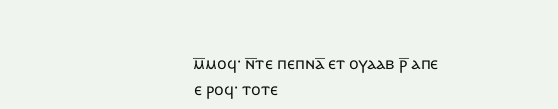ⲙ̅ⲙⲟϥ· ⲛ̅ⲧⲉ ⲡⲉⲡⲛⲁ̅ ⲉⲧ ⲟⲩⲁⲁⲃ ⲣ̅ ⲁⲡⲉ
ⲉ ⲣⲟϥ· ⲧⲟⲧⲉ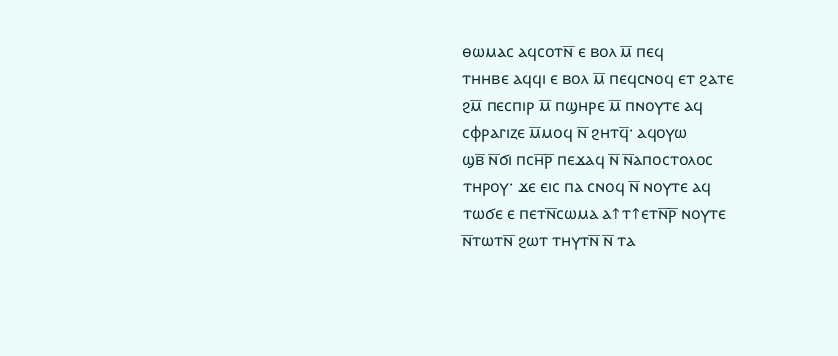ⲑⲱⲙⲁⲥ ⲁϥⲥⲟⲧⲛ̅ ⲉ ⲃⲟⲗ ⲙ̅ ⲡⲉϥ
ⲧⲏⲏⲃⲉ ⲁϥϥⲓ ⲉ ⲃⲟⲗ ⲙ̅ ⲡⲉϥⲥⲛⲟϥ ⲉⲧ ϩⲁⲧⲉ
ϩⲙ̅ ⲡⲉⲥⲡⲓⲣ ⲙ̅ ⲡϣⲏⲣⲉ ⲙ̅ ⲡⲛⲟⲩⲧⲉ ⲁϥ
ⲥⲫⲣⲁⲅⲓⲍⲉ ⲙ̅ⲙⲟϥ ⲛ̅ ϩⲏⲧϥ̅· ⲁϥⲟⲩⲱ
ϣⲃ̅ ⲛ̅ϭⲓ ⲡⲥⲏ̅ⲣ̅ ⲡⲉϫⲁϥ ⲛ̅ ⲛ̅ⲁⲡⲟⲥⲧⲟⲗⲟⲥ
ⲧⲏⲣⲟⲩ· ϫⲉ ⲉⲓⲥ ⲡⲁ ⲥⲛⲟϥ ⲛ̅ ⲛⲟⲩⲧⲉ ⲁϥ
ⲧⲱϭⲉ ⲉ ⲡⲉⲧⲛ̅ⲥⲱⲙⲁ ⲁ↑ⲧ↑ⲉⲧⲛ̅ⲣ̅ ⲛⲟⲩⲧⲉ
ⲛ̅ⲧⲱⲧⲛ̅ ϩⲱⲧ ⲧⲏⲩⲧⲛ̅ ⲛ̅ ⲧⲁ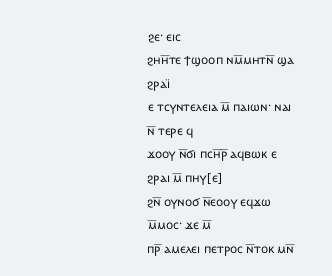ϩⲉ· ⲉⲓⲥ
ϩⲏⲏ̅ⲧⲉ ϯϣⲟⲟⲡ ⲛⲙ̅ⲙⲏⲧⲛ̅ ϣⲁ ϩⲣⲁⲓ̈
ⲉ ⲧⲥⲩⲛⲧⲉⲗⲉⲓⲁ ⲙ̅ ⲡⲁⲓⲱⲛ· ⲛⲁⲓ ⲛ̅ ⲧⲉⲣⲉ ϥ
ϫⲟⲟⲩ ⲛ̅ϭⲓ ⲡⲥⲏ̅ⲣ̅ ⲁϥⲃⲱⲕ ⲉ ϩⲣⲁⲓ ⲙ̅ ⲡⲏⲩ[ⲉ]
ϩⲛ̅ ⲟⲩⲛⲟϭ ⲛ̅ⲉⲟⲟⲩ ⲉϥϫⲱ ⲙ̅ⲙⲟⲥ· ϫⲉ ⲙ̅
ⲡⲣ̅ ⲁⲙⲉⲗⲉⲓ ⲡⲉⲧⲣⲟⲥ ⲛ̅ⲧⲟⲕ ⲙⲛ̅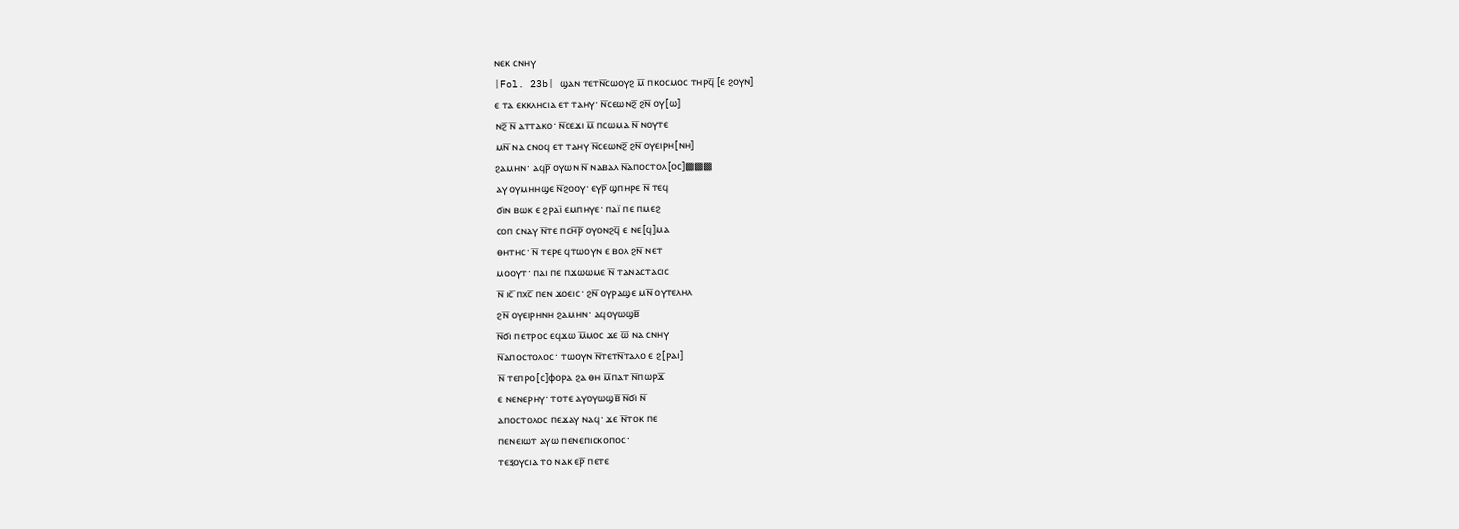ⲛⲉⲕ ⲥⲛⲏⲩ
|Fol. 23b| ϣⲁⲛ ⲧⲉⲧⲛ̅ⲥⲱⲟⲩϩ ⲙ̅ ⲡⲕⲟⲥⲙⲟⲥ ⲧⲏⲣϥ̅ [ⲉ ϩⲟⲩⲛ]
ⲉ ⲧⲁ ⲉⲕⲕⲗⲏⲥⲓⲁ ⲉⲧ ⲧⲁⲏⲩ· ⲛ̅ⲥⲉⲱⲛϩ̅ ϩⲛ̅ ⲟⲩ[ⲱ]
ⲛϩ̅ ⲛ̅ ⲁⲧⲧⲁⲕⲟ· ⲛ̅ⲥⲉϫⲓ ⲙ̅ ⲡⲥⲱⲙⲁ ⲛ̅ ⲛⲟⲩⲧⲉ
ⲙⲛ̅ ⲛⲁ ⲥⲛⲟϥ ⲉⲧ ⲧⲁⲏⲩ ⲛ̅ⲥⲉⲱⲛϩ̅ ϩⲛ̅ ⲟⲩⲉⲓⲣⲏ[ⲛⲏ]
ϩⲁⲙⲏⲛ· ⲁϥⲣ̅ ⲟⲩⲱⲛ ⲛ̅ ⲛⲁⲃⲁⲗ ⲛ̅ⲁⲡⲟⲥⲧⲟⲗ[ⲟⲥ]▩▩▩
ⲁⲩ ⲟⲩⲙⲏⲏϣⲉ ⲛ̅ϩⲟⲟⲩ· ⲉⲩⲣ̅ ϣⲡⲏⲣⲉ ⲛ̅ ⲧⲉϥ
ϭⲓⲛ ⲃⲱⲕ ⲉ ϩⲣⲁⲓ̈ ⲉⲙⲡⲏⲩⲉ· ⲡⲁⲓ̈ ⲡⲉ ⲡⲙⲉϩ
ⲥⲟⲡ ⲥⲛⲁⲩ ⲛ̅ⲧⲉ ⲡⲥⲏ̅ⲣ̅ ⲟⲩⲟⲛϩϥ̅ ⲉ ⲛⲉ[ϥ]ⲙⲁ
ⲑⲏⲧⲏⲥ· ⲛ̅ ⲧⲉⲣⲉ ϥⲧⲱⲟⲩⲛ ⲉ ⲃⲟⲗ ϩⲛ̅ ⲛⲉⲧ
ⲙⲟⲟⲩⲧ· ⲡⲁⲓ ⲡⲉ ⲡϫⲱⲱⲙⲉ ⲛ̅ ⲧⲁⲛⲁⲥⲧⲁⲥⲓⲥ
ⲛ̅ ⲓⲥ̅ ⲡⲭⲥ̅ ⲡⲉⲛ ϫⲟⲉⲓⲥ· ϩⲛ̅ ⲟⲩⲣⲁϣⲉ ⲙⲛ̅ ⲟⲩⲧⲉⲗⲏⲗ
ϩⲛ̅ ⲟⲩⲉⲓⲣⲏⲛⲏ ϩⲁⲙⲏⲛ· ⲁϥⲟⲩⲱϣⲃ̅
ⲛ̅ϭⲓ ⲡⲉⲧⲣⲟⲥ ⲉϥϫⲱ ⲙ̅ⲙⲟⲥ ϫⲉ ⲱ̅ ⲛⲁ ⲥⲛⲏⲩ
ⲛ̅ⲁⲡⲟⲥⲧⲟⲗⲟⲥ· ⲧⲱⲟⲩⲛ ⲛ̅ⲧⲉⲧⲛ̅ⲧⲁⲗⲟ ⲉ ϩ[ⲣⲁⲓ]
ⲛ̅ ⲧⲉⲡⲣⲟ[ⲥ]ⲫⲟⲣⲁ ϩⲁ ⲑⲏ ⲙ̅ⲡⲁⲧ ⲛ̅ⲡⲱⲣϫ̅
ⲉ ⲛⲉⲛⲉⲣⲏⲩ· ⲧⲟⲧⲉ ⲁⲩⲟⲩⲱϣⲃ̅ ⲛ̅ϭⲓ ⲛ̅
ⲁⲡⲟⲥⲧⲟⲗⲟⲥ ⲡⲉϫⲁⲩ ⲛⲁϥ· ϫⲉ ⲛ̅ⲧⲟⲕ ⲡⲉ
ⲡⲉⲛⲉⲓⲱⲧ ⲁⲩⲱ ⲡⲉⲛⲉⲡⲓⲥⲕⲟⲡⲟⲥ·
ⲧⲉⲝⲟⲩⲥⲓⲁ ⲧⲟ ⲛⲁⲕ ⲉⲣ̅ ⲡⲉⲧⲉ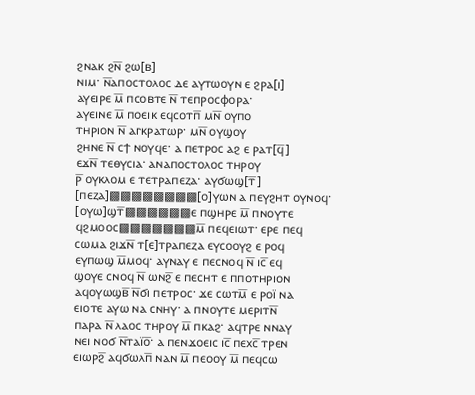ϩⲛⲁⲕ ϩⲛ̅ ϩⲱ[ⲃ]
ⲛⲓⲙ· ⲛ̅ⲁⲡⲟⲥⲧⲟⲗⲟⲥ ⲇⲉ ⲁⲩⲧⲱⲟⲩⲛ ⲉ ϩⲣⲁ[ⲓ]
ⲁⲩⲉⲓⲣⲉ ⲙ̅ ⲡⲥⲟⲃⲧⲉ ⲛ̅ ⲧⲉⲡⲣⲟⲥⲫⲟⲣⲁ·
ⲁⲩⲉⲓⲛⲉ ⲙ̅ ⲡⲟⲉⲓⲕ ⲉϥⲥⲟⲧⲡ̅ ⲙⲛ̅ ⲟⲩⲡⲟ
ⲧⲏⲣⲓⲟⲛ ⲛ̅ ⲁⲅⲕⲣⲁⲧⲱⲣ· ⲙⲛ̅ ⲟⲩϣⲟⲩ
ϩⲏⲛⲉ ⲛ̅ ⲥϯ ⲛⲟⲩϥⲉ· ⲁ ⲡⲉⲧⲣⲟⲥ ⲁϩ ⲉ ⲣⲁⲧ[ϥ̅]
ⲉϫⲛ̅ ⲧⲉⲑⲩⲥⲓⲁ· ⲁⲛⲁⲡⲟⲥⲧⲟⲗⲟⲥ ⲧⲏⲣⲟⲩ
ⲣ̅ ⲟⲩⲕⲗⲟⲙ ⲉ ⲧⲉⲧⲣⲁⲡⲉⲍⲁ· ⲁⲩϭⲱϣ[ⲧ̅]
[ⲡⲉⲍⲁ]▩▩▩▩▩▩▩▩[ⲟ]ⲩⲱⲛ ⲁ ⲡⲉⲩϩⲏⲧ ⲟⲩⲛⲟϥ·
[ⲟⲩⲱ]ϣⲧ̅▩▩▩▩▩▩ⲉ ⲡϣⲏⲣⲉ ⲙ̅ ⲡⲛⲟⲩⲧⲉ
ϥϩⲙⲟⲟⲥ▩▩▩▩▩▩▩ⲙ̅ ⲡⲉϥⲉⲓⲱⲧ· ⲉⲣⲉ ⲡⲉϥ
ⲥⲱⲙⲁ ϩⲓϫⲛ̅ ⲧ[ⲉ]ⲧⲣⲁⲡⲉⲍⲁ ⲉⲩⲥⲟⲟⲩϩ ⲉ ⲣⲟϥ
ⲉⲩⲡⲱϣ ⲙ̅ⲙⲟϥ· ⲁⲩⲛⲁⲩ ⲉ ⲡⲉⲥⲛⲟϥ ⲛ̅ ⲓⲥ̅ ⲉϥ
ϣⲟⲩⲉ ⲥⲛⲟϥ ⲛ̅ ⲱⲛϩ̅ ⲉ ⲡⲉⲥⲏⲧ ⲉ ⲡⲡⲟⲧⲏⲣⲓⲟⲛ
ⲁϥⲟⲩⲱϣⲃ̅ ⲛ̅ϭⲓ ⲡⲉⲧⲣⲟⲥ· ϫⲉ ⲥⲱⲧⲙ̅ ⲉ ⲣⲟⲓ̈ ⲛⲁ
ⲉⲓⲟⲧⲉ ⲁⲩⲱ ⲛⲁ ⲥⲛⲏⲩ· ⲁ ⲡⲛⲟⲩⲧⲉ ⲙⲉⲣⲓⲧⲛ̅
ⲡⲁⲣⲁ ⲛ̅ ⲗⲁⲟⲥ ⲧⲏⲣⲟⲩ ⲙ̅ ⲡⲕⲁϩ· ⲁϥⲧⲣⲉ ⲛⲛⲁⲩ
ⲛⲉⲓ ⲛⲟϭ ⲛ̅ⲧⲁⲓ̈ⲟ̅· ⲁ ⲡⲉⲛϫⲟⲉⲓⲥ ⲓⲥ̅ ⲡⲉⲭⲥ̅ ⲧⲣⲉⲛ
ⲉⲓⲱⲣϩ̅ ⲁϥϭⲱⲗⲡ̅ ⲛⲁⲛ ⲙ̅ ⲡⲉⲟⲟⲩ ⲙ̅ ⲡⲉϥⲥⲱ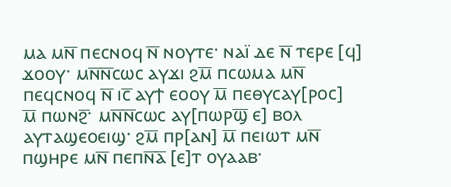ⲙⲁ ⲙⲛ̅ ⲡⲉⲥⲛⲟϥ ⲛ̅ ⲛⲟⲩⲧⲉ· ⲛⲁⲓ̈ ⲇⲉ ⲛ̅ ⲧⲉⲣⲉ [ϥ]
ϫⲟⲟⲩ· ⲙⲛ̅ⲛ̅ⲥⲱⲥ ⲁⲩϫⲓ ϩⲙ̅ ⲡⲥⲱⲙⲁ ⲙⲛ̅
ⲡⲉϥⲥⲛⲟϥ ⲛ̅ ⲓⲥ̅ ⲁⲩϯ ⲉⲟⲟⲩ ⲙ̅ ⲡⲉⲑⲩⲥⲁⲩ[ⲣⲟⲥ]
ⲙ̅ ⲡⲱⲛϩ̅· ⲙⲛ̅ⲛ̅ⲥⲱⲥ ⲁⲩ[ⲡⲱⲣϣ̅ ⲉ] ⲃⲟⲗ
ⲁⲩⲧⲁϣⲉⲟⲉⲓϣ· ϩⲙ̅ ⲡⲣ[ⲁⲛ] ⲙ̅ ⲡⲉⲓⲱⲧ ⲙⲛ̅
ⲡϣⲏⲣⲉ ⲙⲛ̅ ⲡⲉⲡⲛ̅ⲁ̅ [ⲉ]ⲧ ⲟⲩⲁⲁⲃ·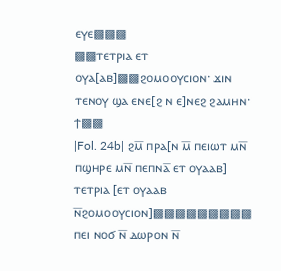ⲉⲩⲉ▩▩▩
▩▩ⲧⲉⲧⲣⲓⲁ ⲉⲧ ⲟⲩⲁ[ⲁⲃ]▩▩ϩⲟⲙⲟⲟⲩⲥⲓⲟⲛ· ϫⲓⲛ
ⲧⲉⲛⲟⲩ ϣⲁ ⲉⲛⲉ[ϩ ⲛ ⲉ]ⲛⲉϩ ϩⲁⲙⲏⲛ· ϯ▩▩
|Fol. 24b| ϩⲙ̅ ⲡⲣⲁ[ⲛ ⲙ̅ ⲡⲉⲓⲱⲧ ⲙⲛ̅ ⲡϣⲏⲣⲉ ⲙⲛ̅ ⲡⲉⲡⲛⲁ̅ ⲉⲧ ⲟⲩⲁⲁⲃ]
ⲧⲉⲧⲣⲓⲁ [ⲉⲧ ⲟⲩⲁⲁⲃ ⲛ̅ϩⲟⲙⲟⲟⲩⲥⲓⲟⲛ]▩▩▩▩▩▩▩▩▩
ⲡⲉⲓ ⲛⲟϭ ⲛ̅ ⲇⲱⲣⲟⲛ ⲛ̅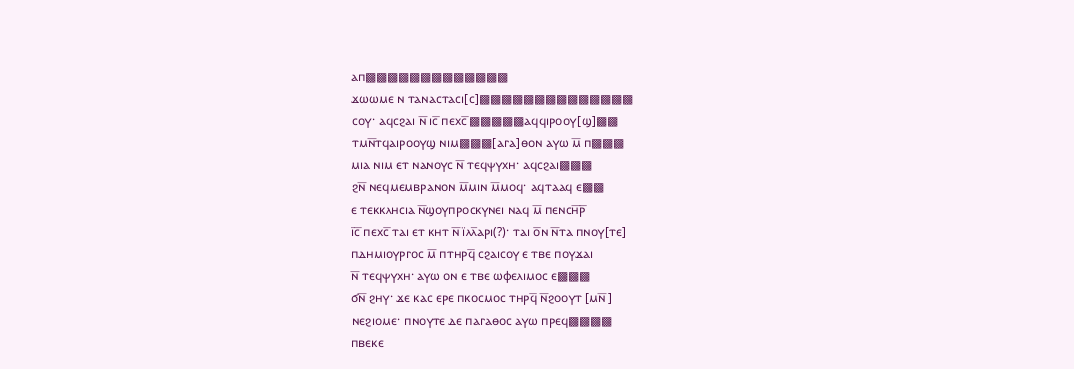ⲁⲡ▩▩▩▩▩▩▩▩▩▩▩▩▩
ϫⲱⲱⲙⲉ ⲛ ⲧⲁⲛⲁⲥⲧⲁⲥⲓ[ⲥ]▩▩▩▩▩▩▩▩▩▩▩▩▩▩
ⲥⲟⲩ· ⲁϥⲥϩⲁⲓ ⲛ̅ ⲓⲥ̅ ⲡⲉⲭⲥ̅▩▩▩▩▩ⲁϥϥⲓⲣⲟⲟⲩ[ϣ]▩▩
ⲧⲙⲛ̅ⲧϥⲁⲓⲣⲟⲟⲩϣ ⲛⲓⲙ▩▩▩[ⲁⲅⲁ]ⲑⲟⲛ ⲁⲩⲱ ⲙ̅ ⲡ▩▩▩
ⲙⲓⲁ ⲛⲓⲙ ⲉⲧ ⲛⲁⲛⲟⲩⲥ ⲛ̅ ⲧⲉϥⲯⲩⲭⲏ· ⲁϥⲥϩⲁⲓ▩▩▩
ϩⲛ̅ ⲛⲉϥⲙⲉⲙⲃⲣⲁⲛⲟⲛ ⲙ̅ⲙⲓⲛ ⲙ̅ⲙⲟϥ· ⲁϥⲧⲁⲁϥ ⲉ▩▩
ⲉ ⲧⲉⲕⲕⲗⲏⲥⲓⲁ ⲛ̅ϣⲟⲩⲡⲣⲟⲥⲕⲩⲛⲉⲓ ⲛⲁϥ ⲙ̅ ⲡⲉⲛⲥⲏ̅ⲣ̅
ⲓ̅ⲥ̅ ⲡⲉⲭⲥ̅ ⲧⲁⲓ ⲉⲧ ⲕⲏⲧ ⲛ̅ ⲓ̈ⲗⲗ̅ⲁⲣⲓ(?)· ⲧⲁⲓ ⲟ̅ⲛ ⲛ̅ⲧⲁ ⲡⲛⲟⲩ[ⲧⲉ]
ⲡⲇⲏⲙⲓⲟⲩⲣⲅⲟⲥ ⲙ̅ ⲡⲧⲏⲣϥ̅ ⲥϩⲁⲓⲥⲟⲩ ⲉ ⲧⲃⲉ ⲡⲟⲩϫⲁⲓ
ⲛ̅ ⲧⲉϥⲯⲩⲭⲏ· ⲁⲩⲱ ⲟⲛ ⲉ ⲧⲃⲉ ⲱⲫⲉⲗⲓⲙⲟⲥ ⲉ▩▩▩
ϭⲛ̅ ϩⲏⲩ· ϫⲉ ⲕⲁⲥ ⲉⲣⲉ ⲡⲕⲟⲥⲙⲟⲥ ⲧⲏⲣϥ̅ ⲛ̅ϩⲟⲟⲩⲧ [ⲙⲛ̅]
ⲛⲉϩⲓⲟⲙⲉ· ⲡⲛⲟⲩⲧⲉ ⲇⲉ ⲡⲁⲅⲁⲑⲟⲥ ⲁⲩⲱ ⲡⲣⲉϥ▩▩▩▩
ⲡⲃⲉⲕⲉ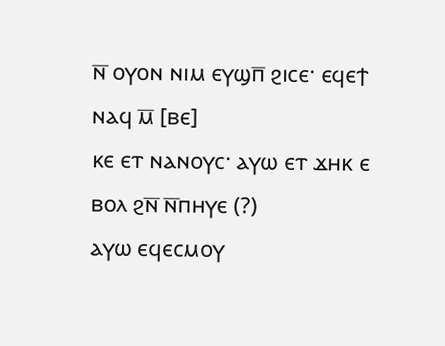ⲛ̅ ⲟⲩⲟⲛ ⲛⲓⲙ ⲉⲩϣⲡ̅ ϩⲓⲥⲉ· ⲉϥⲉϯ ⲛⲁϥ ⲙ̅ [ⲃⲉ]
ⲕⲉ ⲉⲧ ⲛⲁⲛⲟⲩⲥ· ⲁⲩⲱ ⲉⲧ ϫⲏⲕ ⲉ ⲃⲟⲗ ϩⲛ̅ ⲛ̅ⲡⲏⲩⲉ (?)
ⲁⲩⲱ ⲉϥⲉⲥⲙⲟⲩ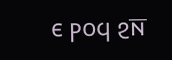ⲉ ⲣⲟϥ ϩⲛ̅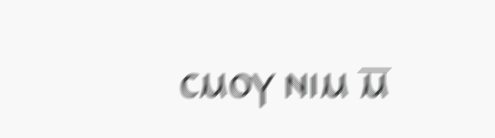ⲥⲙⲟⲩ ⲛⲓⲙ ⲙ̅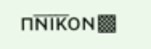ⲡⲛ̅ⲓ̅ⲕ̅ⲟⲛ▩